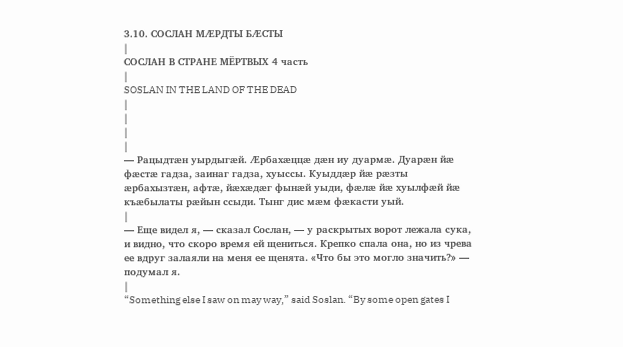3.10. СОСЛАН МӔРДТЫ БӔСТЫ
|
СОСЛАН В СТРАНЕ МЁРТВЫХ 4 часть
|
SOSLAN IN THE LAND OF THE DEAD
|
|
|
|
— Рацыдтӕн уырдыгӕй. Ӕрбахӕццӕ дӕн иу дуармӕ. Дуарӕн йӕ фӕстӕ гадза, заинаг гадза, хуыссы. Куыддӕр йӕ рӕзты ӕрбахызтӕн, афтӕ, йӕхӕдӕг фынӕй уыди, фӕлӕ йӕ хуылфӕй йӕ къӕбылаты рӕйын ссыди. Тынг дис мӕм фӕкасти уый.
|
— Еще видел я, — сказал Сослан, — у раскрытых ворот лежала сука, и видно, что скоро время ей щениться. Крепко спала она, но из чрева ее вдруг залаяли на меня ее щенята. «Что бы это могло значить?» — подумал я.
|
“Something else I saw on may way,” said Soslan. “By some open gates I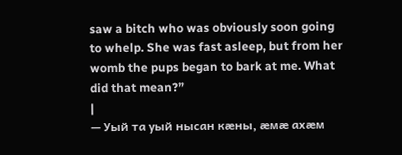saw a bitch who was obviously soon going to whelp. She was fast asleep, but from her womb the pups began to bark at me. What did that mean?”
|
— Уый та уый нысан кӕны, ӕмӕ ахӕм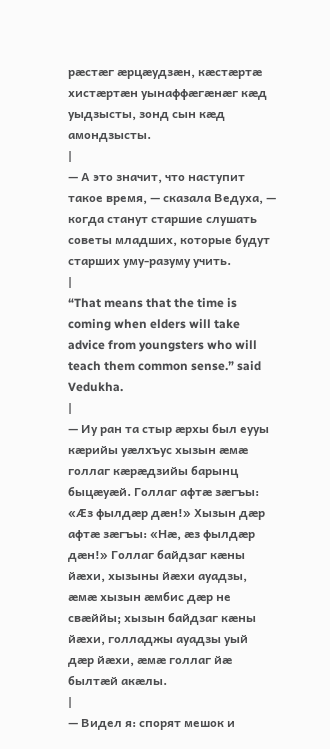рӕстӕг ӕрцӕудзӕн, кӕстӕртӕ хистӕртӕн уынаффӕгӕнӕг кӕд уыдзысты, зонд сын кӕд амондзысты.
|
— А это значит, что наступит такое время, — сказала Ведуха, — когда станут старшие слушать советы младших, которые будут старших уму-разуму учить.
|
“That means that the time is coming when elders will take advice from youngsters who will teach them common sense.” said Vedukha.
|
— Иу ран та стыр ӕрхы был еууы кӕрийы уӕлхъус хызын ӕмӕ голлаг кӕрӕдзийы барынц быцӕуӕй. Голлаг афтӕ зӕгъы: «Ӕз фылдӕр дӕн!» Хызын дӕр афтӕ зӕгъы: «Нӕ, ӕз фылдӕр дӕн!» Голлаг байдзаг кӕны йӕхи, хызыны йӕхи ауадзы, ӕмӕ хызын ӕмбис дӕр не свӕййы; хызын байдзаг кӕны йӕхи, голладжы ауадзы уый дӕр йӕхи, ӕмӕ голлаг йӕ былтӕй акӕлы.
|
— Видел я: спорят мешок и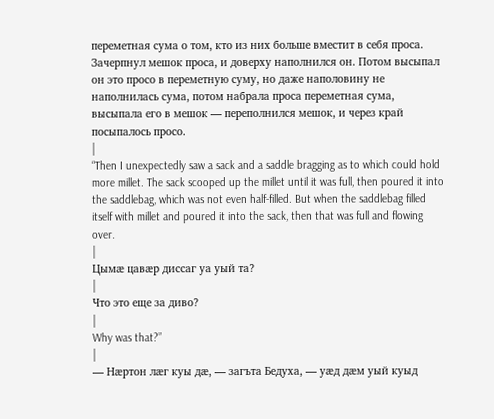переметная сума о том, кто из них больше вместит в себя проса. Зачерпнул мешок проса, и доверху наполнился он. Потом высыпал он это просо в переметную суму, но даже наполовину не наполнилась сума, потом набрала проса переметная сума, высыпала его в мешок — переполнился мешок, и через край посыпалось просо.
|
“Then I unexpectedly saw a sack and a saddle bragging as to which could hold more millet. The sack scooped up the millet until it was full, then poured it into the saddlebag, which was not even half-filled. But when the saddlebag filled itself with millet and poured it into the sack, then that was full and flowing over.
|
Цымӕ цавӕр диссаг уа уый та?
|
Что это еще за диво?
|
Why was that?”
|
— Нӕртон лӕг куы дӕ, — загъта Бедуха, — уӕд дӕм уый куыд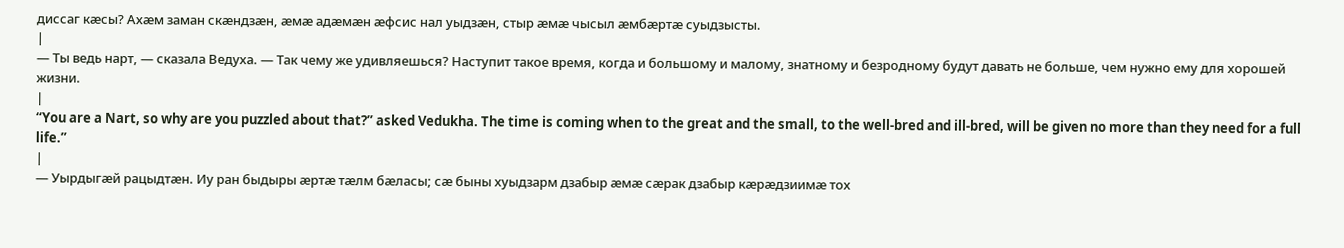диссаг кӕсы? Ахӕм заман скӕндзӕн, ӕмӕ адӕмӕн ӕфсис нал уыдзӕн, стыр ӕмӕ чысыл ӕмбӕртӕ суыдзысты.
|
— Ты ведь нарт, — сказала Ведуха. — Так чему же удивляешься? Наступит такое время, когда и большому и малому, знатному и безродному будут давать не больше, чем нужно ему для хорошей жизни.
|
“You are a Nart, so why are you puzzled about that?” asked Vedukha. The time is coming when to the great and the small, to the well-bred and ill-bred, will be given no more than they need for a full life.”
|
— Уырдыгӕй рацыдтӕн. Иу ран быдыры ӕртӕ тӕлм бӕласы; сӕ быны хуыдзарм дзабыр ӕмӕ сӕрак дзабыр кӕрӕдзиимӕ тох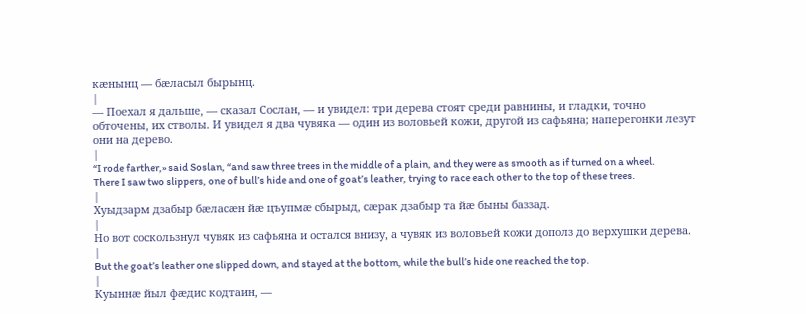кӕнынц — бӕласыл бырынц.
|
— Поехал я дальше, — сказал Сослан, — и увидел: три дерева стоят среди равнины, и гладки, точно обточены, их стволы. И увидел я два чувяка — один из воловьей кожи, другой из сафьяна; наперегонки лезут они на дерево.
|
“I rode farther,» said Soslan, “and saw three trees in the middle of a plain, and they were as smooth as if turned on a wheel. There I saw two slippers, one of bull’s hide and one of goat’s leather, trying to race each other to the top of these trees.
|
Хуыдзарм дзабыр бӕласӕн йӕ цъупмӕ сбырыд, сӕрак дзабыр та йӕ быны баззад.
|
Но вот соскользнул чувяк из сафьяна и остался внизу, а чувяк из воловьей кожи дополз до верхушки дерева.
|
But the goat’s leather one slipped down, and stayed at the bottom, while the bull’s hide one reached the top.
|
Куыннӕ йыл фӕдис кодтаин, —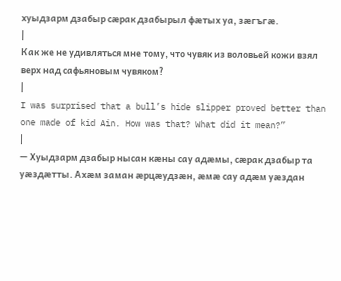хуыдзарм дзабыр сӕрак дзабырыл фӕтых уа, зӕгъгӕ.
|
Как же не удивляться мне тому, что чувяк из воловьей кожи взял верх над сафьяновым чувяком?
|
I was surprised that a bull’s hide slipper proved better than one made of kid Ain. How was that? What did it mean?”
|
— Хуыдзарм дзабыр нысан кӕны сау адӕмы, сӕрак дзабыр та уӕздӕтты. Ахӕм заман ӕрцӕудзӕн, ӕмӕ сау адӕм уӕздан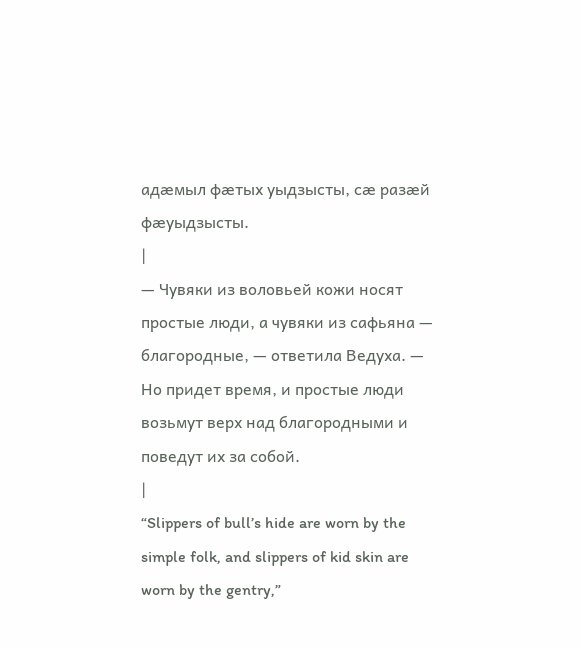адӕмыл фӕтых уыдзысты, сӕ разӕй фӕуыдзысты.
|
— Чувяки из воловьей кожи носят простые люди, а чувяки из сафьяна — благородные, — ответила Ведуха. — Но придет время, и простые люди возьмут верх над благородными и поведут их за собой.
|
“Slippers of bull’s hide are worn by the simple folk, and slippers of kid skin are worn by the gentry,”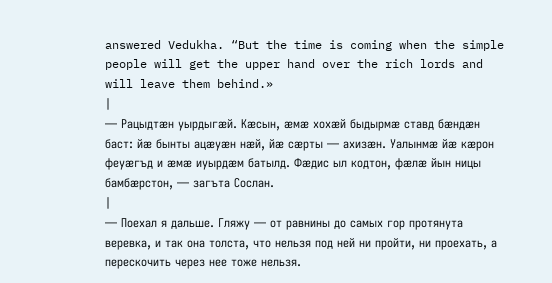answered Vedukha. “But the time is coming when the simple people will get the upper hand over the rich lords and will leave them behind.»
|
— Рацыдтӕн уырдыгӕй. Кӕсын, ӕмӕ хохӕй быдырмӕ ставд бӕндӕн баст: йӕ бынты ацӕуӕн нӕй, йӕ сӕрты — ахизӕн. Уалынмӕ йӕ кӕрон феуӕгъд и ӕмӕ иуырдӕм батылд. Фӕдис ыл кодтон, фӕлӕ йын ницы бамбӕрстон, — загъта Сослан.
|
— Поехал я дальше. Гляжу — от равнины до самых гор протянута веревка, и так она толста, что нельзя под ней ни пройти, ни проехать, а перескочить через нее тоже нельзя.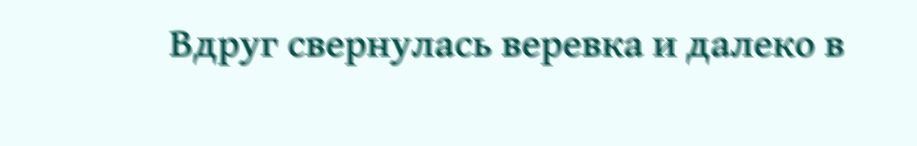Вдруг свернулась веревка и далеко в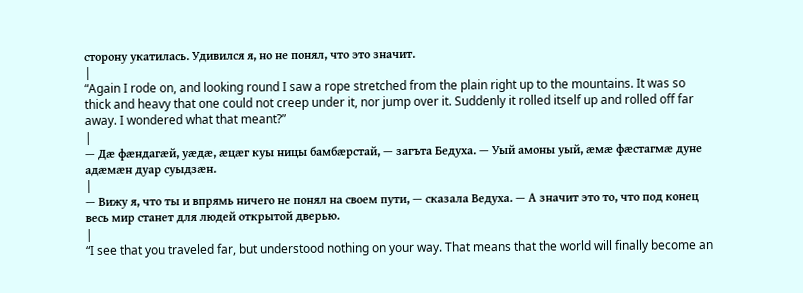сторону укатилась. Удивился я, но не понял, что это значит.
|
“Again I rode on, and looking round I saw a rope stretched from the plain right up to the mountains. It was so thick and heavy that one could not creep under it, nor jump over it. Suddenly it rolled itself up and rolled off far away. I wondered what that meant?”
|
— Дӕ фӕндагӕй, уӕдӕ, ӕцӕг куы ницы бамбӕрстай, — загъта Бедуха. — Уый амоны уый, ӕмӕ фӕстагмӕ дуне адӕмӕн дуар суыдзӕн.
|
— Вижу я, что ты и впрямь ничего не понял на своем пути, — сказала Ведуха. — А значит это то, что под конец весь мир станет для людей открытой дверью.
|
“I see that you traveled far, but understood nothing on your way. That means that the world will finally become an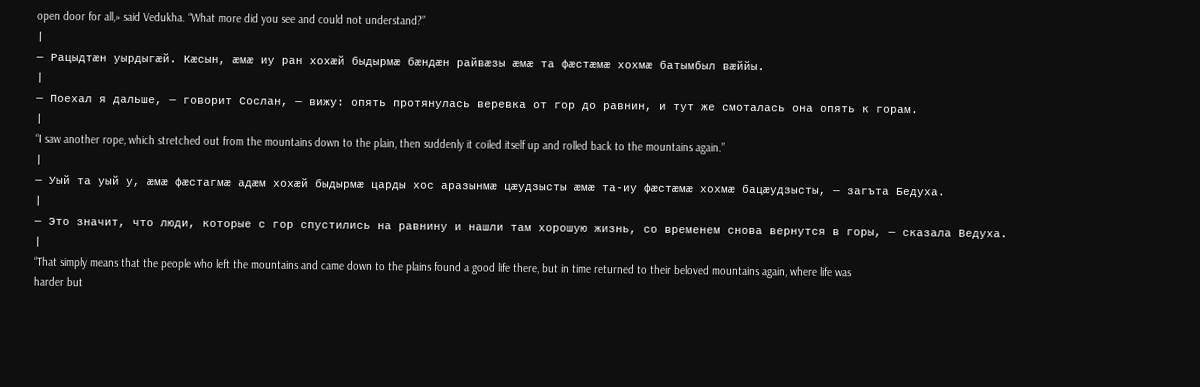open door for all,» said Vedukha. “What more did you see and could not understand?”
|
— Рацыдтӕн уырдыгӕй. Кӕсын, ӕмӕ иу ран хохӕй быдырмӕ бӕндӕн райвӕзы ӕмӕ та фӕстӕмӕ хохмӕ батымбыл вӕййы.
|
— Поехал я дальше, — говорит Сослан, — вижу: опять протянулась веревка от гор до равнин, и тут же смоталась она опять к горам.
|
“I saw another rope, which stretched out from the mountains down to the plain, then suddenly it coiled itself up and rolled back to the mountains again.”
|
— Уый та уый у, ӕмӕ фӕстагмӕ адӕм хохӕй быдырмӕ царды хос аразынмӕ цӕудзысты ӕмӕ та-иу фӕстӕмӕ хохмӕ бацӕудзысты, — загъта Бедуха.
|
— Это значит, что люди, которые с гор спустились на равнину и нашли там хорошую жизнь, со временем снова вернутся в горы, — сказала Ведуха.
|
“That simply means that the people who left the mountains and came down to the plains found a good life there, but in time returned to their beloved mountains again, where life was harder but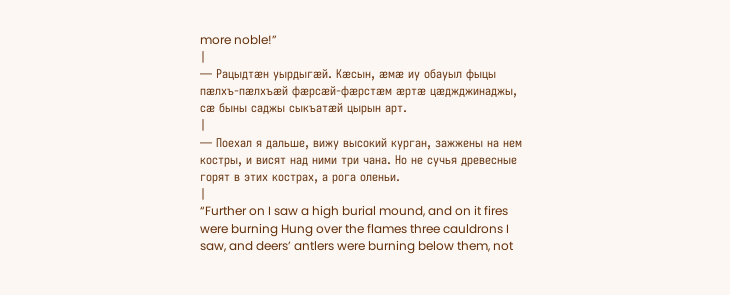more noble!”
|
— Рацыдтӕн уырдыгӕй. Кӕсын, ӕмӕ иу обауыл фыцы пӕлхъ-пӕлхъӕй фӕрсӕй-фӕрстӕм ӕртӕ цӕджджинаджы, сӕ быны саджы сыкъатӕй цырын арт.
|
— Поехал я дальше, вижу высокий курган, зажжены на нем костры, и висят над ними три чана. Но не сучья древесные горят в этих кострах, а рога оленьи.
|
“Further on I saw a high burial mound, and on it fires were burning Hung over the flames three cauldrons I saw, and deers’ antlers were burning below them, not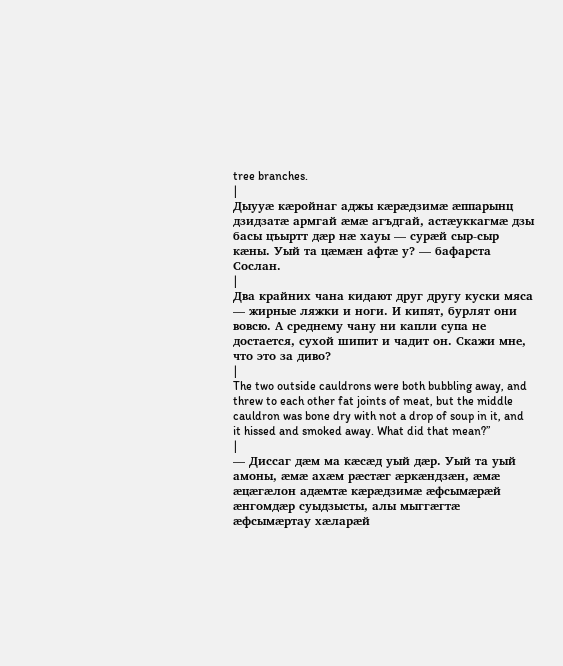tree branches.
|
Дыууӕ кӕройнаг аджы кӕрӕдзимӕ ӕппарынц дзидзатӕ армгай ӕмӕ агъдгай, астӕуккагмӕ дзы басы цъыртт дӕр нӕ хауы — сурӕй сыр-сыр кӕны. Уый та цӕмӕн афтӕ у? — бафарста Сослан.
|
Два крайних чана кидают друг другу куски мяса — жирные ляжки и ноги. И кипят, бурлят они вовсю. А среднему чану ни капли супа не достается, сухой шипит и чадит он. Скажи мне, что это за диво?
|
The two outside cauldrons were both bubbling away, and threw to each other fat joints of meat, but the middle cauldron was bone dry with not a drop of soup in it, and it hissed and smoked away. What did that mean?”
|
— Диссаг дӕм ма кӕсӕд уый дӕр. Уый та уый амоны, ӕмӕ ахӕм рӕстӕг ӕркӕндзӕн, ӕмӕ ӕцӕгӕлон адӕмтӕ кӕрӕдзимӕ ӕфсымӕрӕй ӕнгомдӕр суыдзысты, алы мыггӕгтӕ ӕфсымӕртау хӕларӕй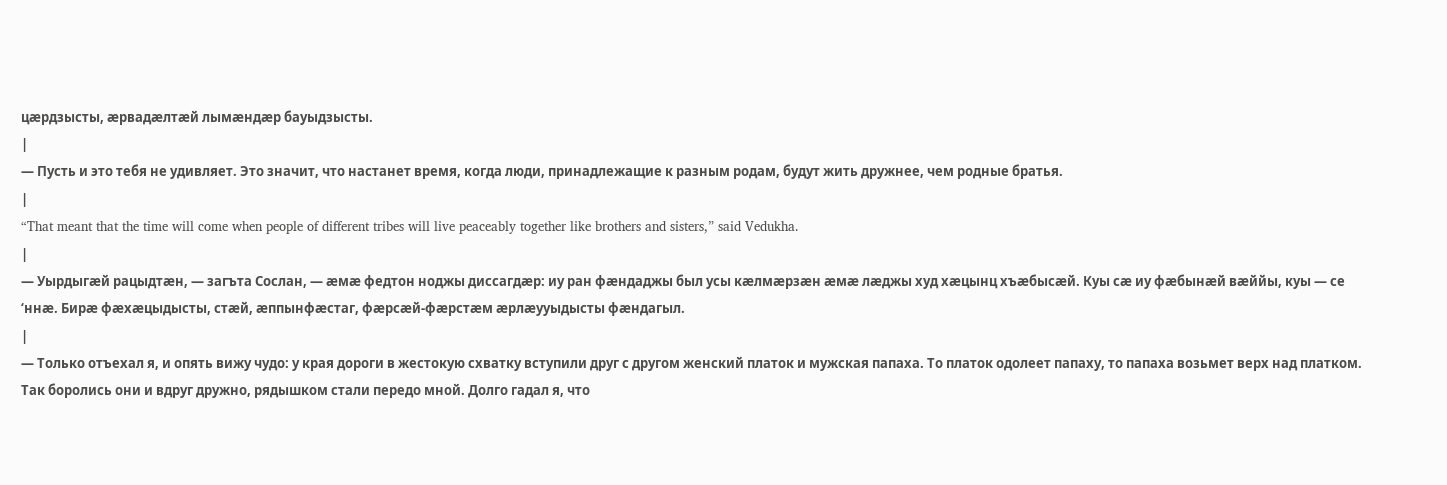цӕрдзысты, ӕрвадӕлтӕй лымӕндӕр бауыдзысты.
|
— Пусть и это тебя не удивляет. Это значит, что настанет время, когда люди, принадлежащие к разным родам, будут жить дружнее, чем родные братья.
|
“That meant that the time will come when people of different tribes will live peaceably together like brothers and sisters,” said Vedukha.
|
— Уырдыгӕй рацыдтӕн, — загъта Сослан, — ӕмӕ федтон ноджы диссагдӕр: иу ран фӕндаджы был усы кӕлмӕрзӕн ӕмӕ лӕджы худ хӕцынц хъӕбысӕй. Куы сӕ иу фӕбынӕй вӕййы, куы — се ‘ннӕ. Бирӕ фӕхӕцыдысты, стӕй, ӕппынфӕстаг, фӕрсӕй-фӕрстӕм ӕрлӕууыдысты фӕндагыл.
|
— Только отъехал я, и опять вижу чудо: у края дороги в жестокую схватку вступили друг с другом женский платок и мужская папаха. То платок одолеет папаху, то папаха возьмет верх над платком. Так боролись они и вдруг дружно, рядышком стали передо мной. Долго гадал я, что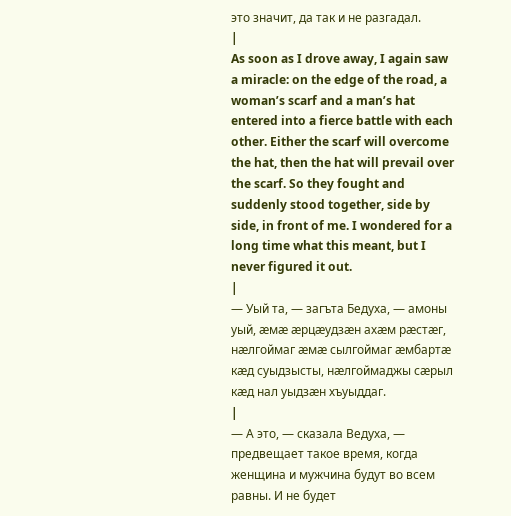это значит, да так и не разгадал.
|
As soon as I drove away, I again saw a miracle: on the edge of the road, a woman’s scarf and a man’s hat entered into a fierce battle with each other. Either the scarf will overcome the hat, then the hat will prevail over the scarf. So they fought and suddenly stood together, side by side, in front of me. I wondered for a long time what this meant, but I never figured it out.
|
— Уый та, — загъта Бедуха, — амоны уый, ӕмӕ ӕрцӕудзӕн ахӕм рӕстӕг, нӕлгоймаг ӕмӕ сылгоймаг ӕмбартӕ кӕд суыдзысты, нӕлгоймаджы сӕрыл кӕд нал уыдзӕн хъуыддаг.
|
— А это, — сказала Ведуха, — предвещает такое время, когда женщина и мужчина будут во всем равны. И не будет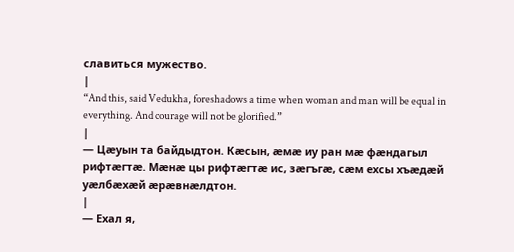славиться мужество.
|
“And this, said Vedukha, foreshadows a time when woman and man will be equal in everything. And courage will not be glorified.”
|
— Цӕуын та байдыдтон. Кӕсын, ӕмӕ иу ран мӕ фӕндагыл рифтӕгтӕ. Мӕнӕ цы рифтӕгтӕ ис, зӕгъгӕ, сӕм ехсы хъӕдӕй уӕлбӕхӕй ӕрӕвнӕлдтон.
|
— Ехал я,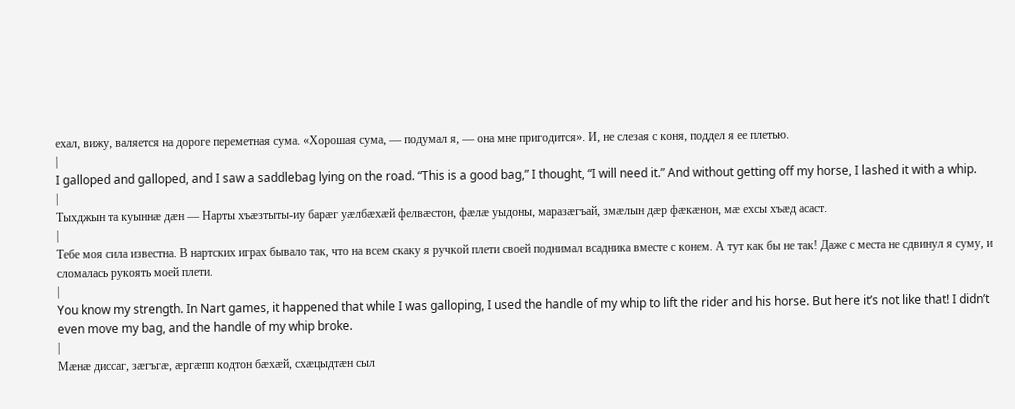ехал, вижу, валяется на дороге переметная сума. «Хорошая сума, — подумал я, — она мне пригодится». И, не слезая с коня, поддел я ее плетью.
|
I galloped and galloped, and I saw a saddlebag lying on the road. “This is a good bag,” I thought, “I will need it.” And without getting off my horse, I lashed it with a whip.
|
Тыхджын та куыннӕ дӕн — Нарты хъӕзтыты-иу барӕг уӕлбӕхӕй фелвӕстон, фӕлӕ уыдоны, маразӕгъай, змӕлын дӕр фӕкӕнон, мӕ ехсы хъӕд асаст.
|
Тебе моя сила известна. В нартских играх бывало так, что на всем скаку я ручкой плети своей поднимал всадника вместе с конем. А тут как бы не так! Даже с места не сдвинул я суму, и сломалась рукоять моей плети.
|
You know my strength. In Nart games, it happened that while I was galloping, I used the handle of my whip to lift the rider and his horse. But here it’s not like that! I didn’t even move my bag, and the handle of my whip broke.
|
Мӕнӕ диссаг, зӕгъгӕ, ӕргӕпп кодтон бӕхӕй, схӕцыдтӕн сыл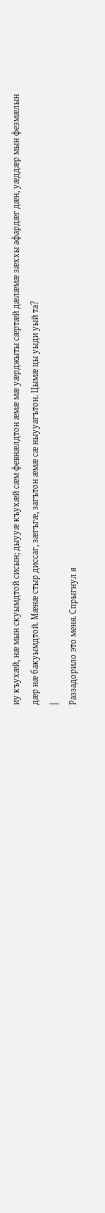иу къухӕй, нӕ мын скуымдтой сисын; дыууӕ къухӕй сӕм февнӕлдтон ӕмӕ мӕ уӕрджыты сӕртӕй дӕлӕмӕ зӕххы афардӕг дӕн, уӕддӕр мын фезмӕлын дӕр нӕ бакуымдтой. Мӕнӕ стыр диссаг, зӕгъгӕ, загътон ӕмӕ сӕ ныууагътон. Цымӕ цы уыди уый та?
|
Раззадорило это меня. Спрыгнул я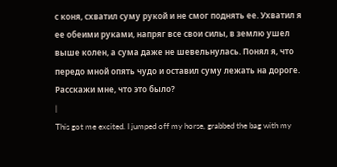с коня, схватил суму рукой и не смог поднять ее. Ухватил я ее обеими руками, напряг все свои силы, в землю ушел выше колен, а сума даже не шевельнулась. Понял я, что передо мной опять чудо и оставил суму лежать на дороге. Расскажи мне, что это было?
|
This got me excited. I jumped off my horse, grabbed the bag with my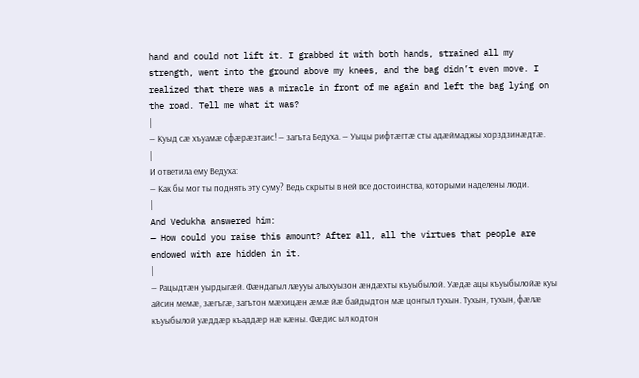hand and could not lift it. I grabbed it with both hands, strained all my strength, went into the ground above my knees, and the bag didn’t even move. I realized that there was a miracle in front of me again and left the bag lying on the road. Tell me what it was?
|
— Куыд сӕ хъуамӕ сфӕрӕзтаис! — загъта Бедуха. — Уыцы рифтӕгтӕ сты адӕймаджы хорздзинӕдтӕ.
|
И ответила ему Ведуха:
— Как бы мог ты поднять эту суму? Ведь скрыты в ней все достоинства, которыми наделены люди.
|
And Vedukha answered him:
— How could you raise this amount? After all, all the virtues that people are endowed with are hidden in it.
|
— Рацыдтӕн уырдыгӕй. Фӕндагыл лӕууы алыхуызон ӕндӕхты къуыбылой. Уӕдӕ ацы къуыбылойӕ куы айсин мемӕ, зӕгъгӕ, загътон мӕхицӕн ӕмӕ йӕ байдыдтон мӕ цонгыл тухын. Тухын, тухын, фӕлӕ къуыбылой уӕддӕр къаддӕр нӕ кӕны. Фӕдис ыл кодтон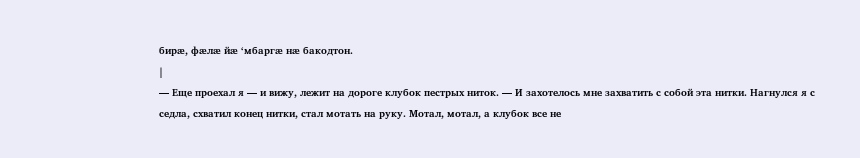бирӕ, фӕлӕ йӕ ‘мбаргӕ нӕ бакодтон.
|
— Еще проехал я — и вижу, лежит на дороге клубок пестрых ниток. — И захотелось мне захватить с собой эта нитки. Нагнулся я с седла, схватил конец нитки, стал мотать на руку. Мотал, мотал, а клубок все не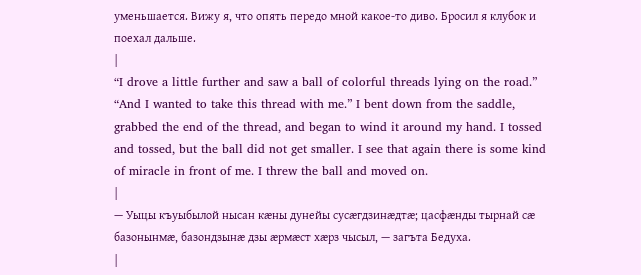уменьшается. Вижу я, что опять передо мной какое-то диво. Бросил я клубок и поехал дальше.
|
“I drove a little further and saw a ball of colorful threads lying on the road.” “And I wanted to take this thread with me.” I bent down from the saddle, grabbed the end of the thread, and began to wind it around my hand. I tossed and tossed, but the ball did not get smaller. I see that again there is some kind of miracle in front of me. I threw the ball and moved on.
|
— Уыцы къуыбылой нысан кӕны дунейы сусӕгдзинӕдтӕ; цасфӕнды тырнай сӕ базонынмӕ, базондзынӕ дзы ӕрмӕст хӕрз чысыл, — загъта Бедуха.
|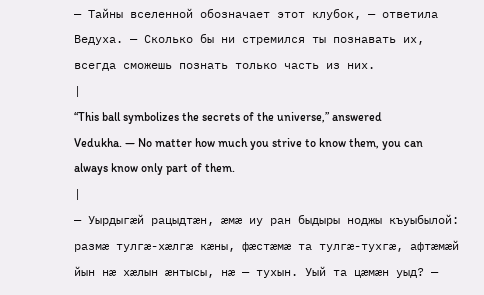— Тайны вселенной обозначает этот клубок, — ответила Ведуха. — Сколько бы ни стремился ты познавать их, всегда сможешь познать только часть из них.
|
“This ball symbolizes the secrets of the universe,” answered Vedukha. — No matter how much you strive to know them, you can always know only part of them.
|
— Уырдыгӕй рацыдтӕн, ӕмӕ иу ран быдыры ноджы къуыбылой: размӕ тулгӕ-хӕлгӕ кӕны, фӕстӕмӕ та тулгӕ-тухгӕ, афтӕмӕй йын нӕ хӕлын ӕнтысы, нӕ — тухын. Уый та цӕмӕн уыд? —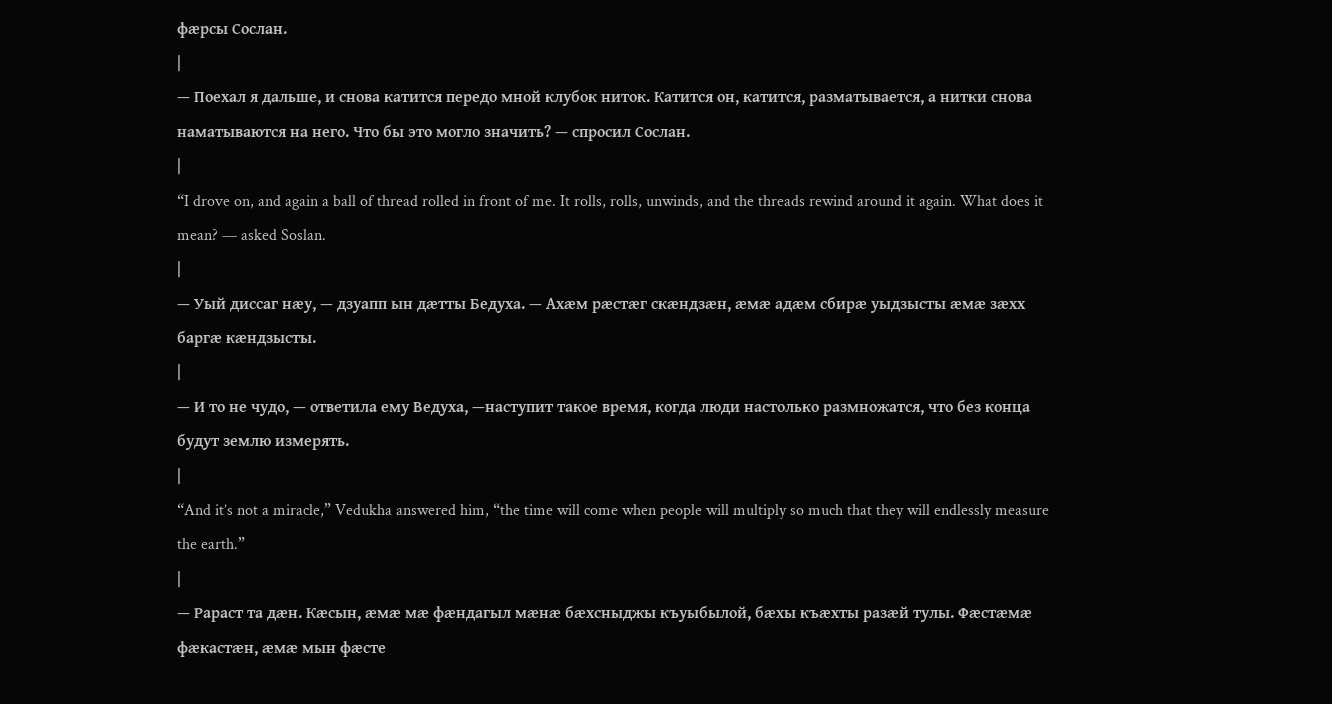фӕрсы Сослан.
|
— Поехал я дальше, и снова катится передо мной клубок ниток. Катится он, катится, разматывается, а нитки снова наматываются на него. Что бы это могло значить? — спросил Сослан.
|
“I drove on, and again a ball of thread rolled in front of me. It rolls, rolls, unwinds, and the threads rewind around it again. What does it mean? — asked Soslan.
|
— Уый диссаг нӕу, — дзуапп ын дӕтты Бедуха. — Ахӕм рӕстӕг скӕндзӕн, ӕмӕ адӕм сбирӕ уыдзысты ӕмӕ зӕхх баргӕ кӕндзысты.
|
— И то не чудо, — ответила ему Ведуха, —наступит такое время, когда люди настолько размножатся, что без конца будут землю измерять.
|
“And it’s not a miracle,” Vedukha answered him, “the time will come when people will multiply so much that they will endlessly measure the earth.”
|
— Рараст та дӕн. Кӕсын, ӕмӕ мӕ фӕндагыл мӕнӕ бӕхсныджы къуыбылой, бӕхы къӕхты разӕй тулы. Фӕстӕмӕ фӕкастӕн, ӕмӕ мын фӕсте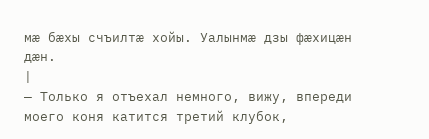мӕ бӕхы счъилтӕ хойы. Уалынмӕ дзы фӕхицӕн дӕн.
|
— Только я отъехал немного, вижу, впереди моего коня катится третий клубок,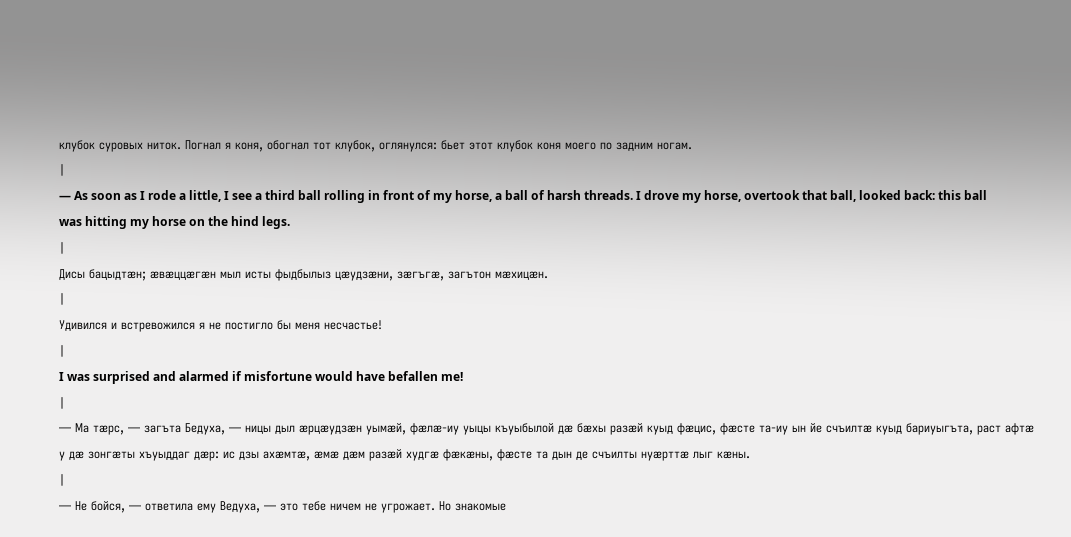клубок суровых ниток. Погнал я коня, обогнал тот клубок, оглянулся: бьет этот клубок коня моего по задним ногам.
|
— As soon as I rode a little, I see a third ball rolling in front of my horse, a ball of harsh threads. I drove my horse, overtook that ball, looked back: this ball was hitting my horse on the hind legs.
|
Дисы бацыдтӕн; ӕвӕццӕгӕн мыл исты фыдбылыз цӕудзӕни, зӕгъгӕ, загътон мӕхицӕн.
|
Удивился и встревожился я не постигло бы меня несчастье!
|
I was surprised and alarmed if misfortune would have befallen me!
|
— Ма тӕрс, — загъта Бедуха, — ницы дыл ӕрцӕудзӕн уымӕй, фӕлӕ-иу уыцы къуыбылой дӕ бӕхы разӕй куыд фӕцис, фӕсте та-иу ын йе счъилтӕ куыд бариуыгъта, раст афтӕ у дӕ зонгӕты хъуыддаг дӕр: ис дзы ахӕмтӕ, ӕмӕ дӕм разӕй худгӕ фӕкӕны, фӕсте та дын де счъилты нуӕрттӕ лыг кӕны.
|
— Не бойся, — ответила ему Ведуха, — это тебе ничем не угрожает. Но знакомые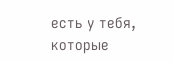есть у тебя, которые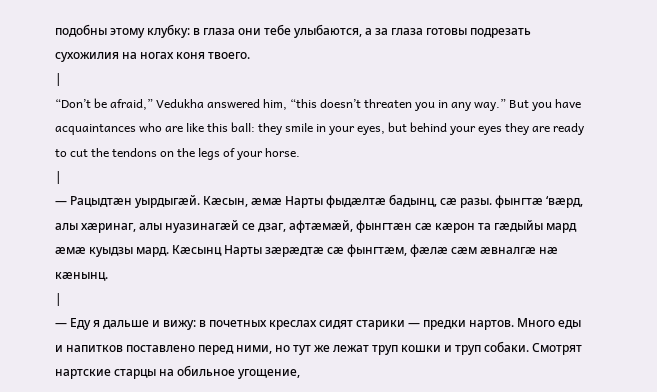подобны этому клубку: в глаза они тебе улыбаются, а за глаза готовы подрезать сухожилия на ногах коня твоего.
|
“Don’t be afraid,” Vedukha answered him, “this doesn’t threaten you in any way.” But you have acquaintances who are like this ball: they smile in your eyes, but behind your eyes they are ready to cut the tendons on the legs of your horse.
|
— Рацыдтӕн уырдыгӕй. Кӕсын, ӕмӕ Нарты фыдӕлтӕ бадынц, сӕ разы. фынгтӕ ‘вӕрд, алы хӕринаг, алы нуазинагӕй се дзаг, афтӕмӕй, фынгтӕн сӕ кӕрон та гӕдыйы мард ӕмӕ куыдзы мард. Кӕсынц Нарты зӕрӕдтӕ сӕ фынгтӕм, фӕлӕ сӕм ӕвналгӕ нӕ кӕнынц.
|
— Еду я дальше и вижу: в почетных креслах сидят старики — предки нартов. Много еды и напитков поставлено перед ними, но тут же лежат труп кошки и труп собаки. Смотрят нартские старцы на обильное угощение,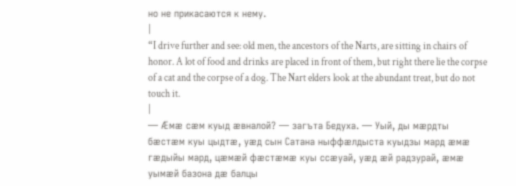но не прикасаются к нему.
|
“I drive further and see: old men, the ancestors of the Narts, are sitting in chairs of honor. A lot of food and drinks are placed in front of them, but right there lie the corpse of a cat and the corpse of a dog. The Nart elders look at the abundant treat, but do not touch it.
|
— Ӕмӕ сӕм куыд ӕвналой? — загъта Бедуха. — Уый, ды мӕрдты бӕстӕм куы цыдтӕ, уӕд сын Сатана ныффӕлдыста куыдзы мард ӕмӕ гӕдыйы мард, цӕмӕй фӕстӕмӕ куы ссӕуай, уӕд ӕй радзурай, ӕмӕ уымӕй базона дӕ балцы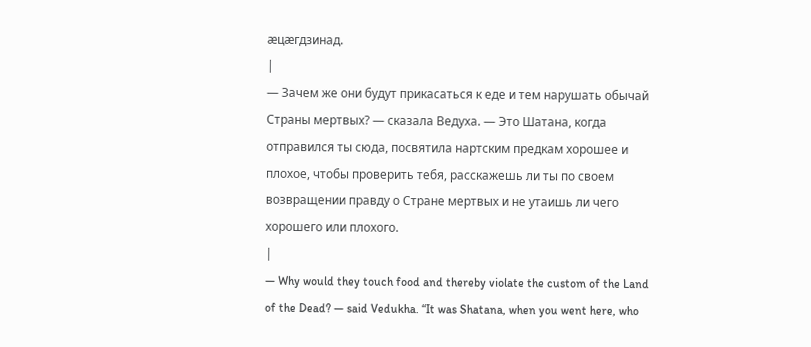ӕцӕгдзинад.
|
— Зачем же они будут прикасаться к еде и тем нарушать обычай Страны мертвых? — сказала Ведуха. — Это Шатана, когда отправился ты сюда, посвятила нартским предкам хорошее и плохое, чтобы проверить тебя, расскажешь ли ты по своем возвращении правду о Стране мертвых и не утаишь ли чего хорошего или плохого.
|
— Why would they touch food and thereby violate the custom of the Land of the Dead? — said Vedukha. “It was Shatana, when you went here, who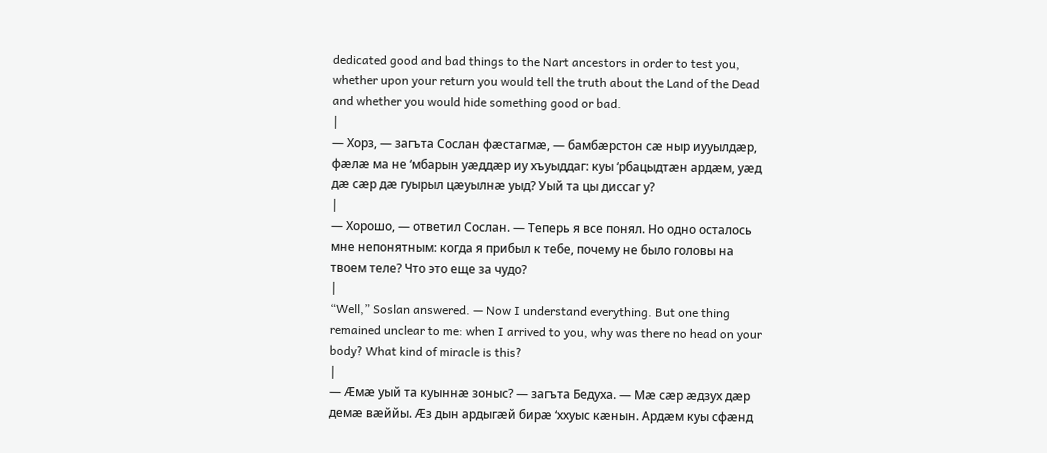dedicated good and bad things to the Nart ancestors in order to test you, whether upon your return you would tell the truth about the Land of the Dead and whether you would hide something good or bad.
|
— Хорз, — загъта Сослан фӕстагмӕ, — бамбӕрстон сӕ ныр иууылдӕр, фӕлӕ ма не ‘мбарын уӕддӕр иу хъуыддаг: куы ‘рбацыдтӕн ардӕм, уӕд дӕ сӕр дӕ гуырыл цӕуылнӕ уыд? Уый та цы диссаг у?
|
— Хорошо, — ответил Сослан. — Теперь я все понял. Но одно осталось мне непонятным: когда я прибыл к тебе, почему не было головы на твоем теле? Что это еще за чудо?
|
“Well,” Soslan answered. — Now I understand everything. But one thing remained unclear to me: when I arrived to you, why was there no head on your body? What kind of miracle is this?
|
— Ӕмӕ уый та куыннӕ зоныс? — загъта Бедуха. — Мӕ сӕр ӕдзух дӕр демӕ вӕййы. Ӕз дын ардыгӕй бирӕ ‘ххуыс кӕнын. Ардӕм куы сфӕнд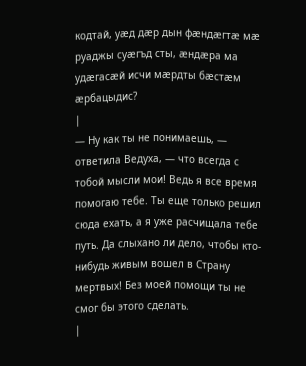кодтай, уӕд дӕр дын фӕндӕгтӕ мӕ руаджы суӕгъд сты, ӕндӕра ма удӕгасӕй исчи мӕрдты бӕстӕм ӕрбацыдис?
|
— Ну как ты не понимаешь, — ответила Ведуха, — что всегда с тобой мысли мои! Ведь я все время помогаю тебе. Ты еще только решил сюда ехать, а я уже расчищала тебе путь. Да слыхано ли дело, чтобы кто-нибудь живым вошел в Страну мертвых! Без моей помощи ты не смог бы этого сделать.
|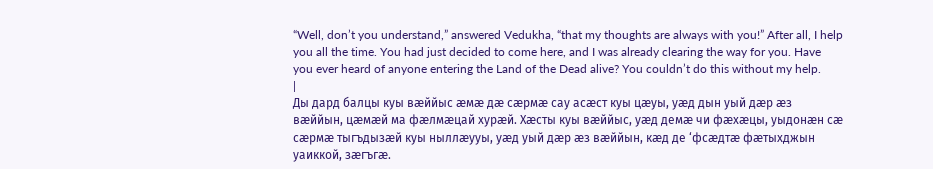“Well, don’t you understand,” answered Vedukha, “that my thoughts are always with you!” After all, I help you all the time. You had just decided to come here, and I was already clearing the way for you. Have you ever heard of anyone entering the Land of the Dead alive? You couldn’t do this without my help.
|
Ды дард балцы куы вӕййыс ӕмӕ дӕ сӕрмӕ сау асӕст куы цӕуы, уӕд дын уый дӕр ӕз вӕййын, цӕмӕй ма фӕлмӕцай хурӕй. Хӕсты куы вӕййыс, уӕд демӕ чи фӕхӕцы, уыдонӕн сӕ сӕрмӕ тыгъдызӕй куы ныллӕууы, уӕд уый дӕр ӕз вӕййын, кӕд де ‘фсӕдтӕ фӕтыхджын уаиккой, зӕгъгӕ.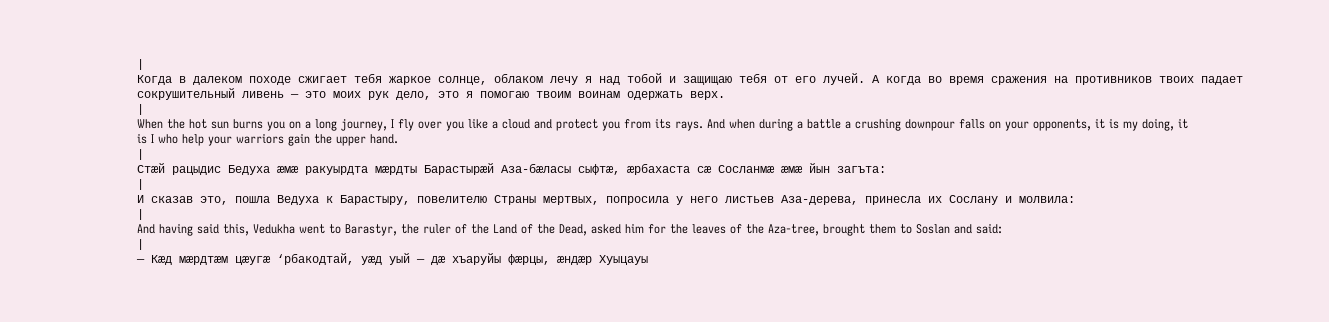|
Когда в далеком походе сжигает тебя жаркое солнце, облаком лечу я над тобой и защищаю тебя от его лучей. А когда во время сражения на противников твоих падает сокрушительный ливень — это моих рук дело, это я помогаю твоим воинам одержать верх.
|
When the hot sun burns you on a long journey, I fly over you like a cloud and protect you from its rays. And when during a battle a crushing downpour falls on your opponents, it is my doing, it is I who help your warriors gain the upper hand.
|
Стӕй рацыдис Бедуха ӕмӕ ракуырдта мӕрдты Барастырӕй Аза-бӕласы сыфтӕ, ӕрбахаста сӕ Сосланмӕ ӕмӕ йын загъта:
|
И сказав это, пошла Ведуха к Барастыру, повелителю Страны мертвых, попросила у него листьев Аза-дерева, принесла их Сослану и молвила:
|
And having said this, Vedukha went to Barastyr, the ruler of the Land of the Dead, asked him for the leaves of the Aza-tree, brought them to Soslan and said:
|
— Кӕд мӕрдтӕм цӕугӕ ‘рбакодтай, уӕд уый — дӕ хъаруйы фӕрцы, ӕндӕр Хуыцауы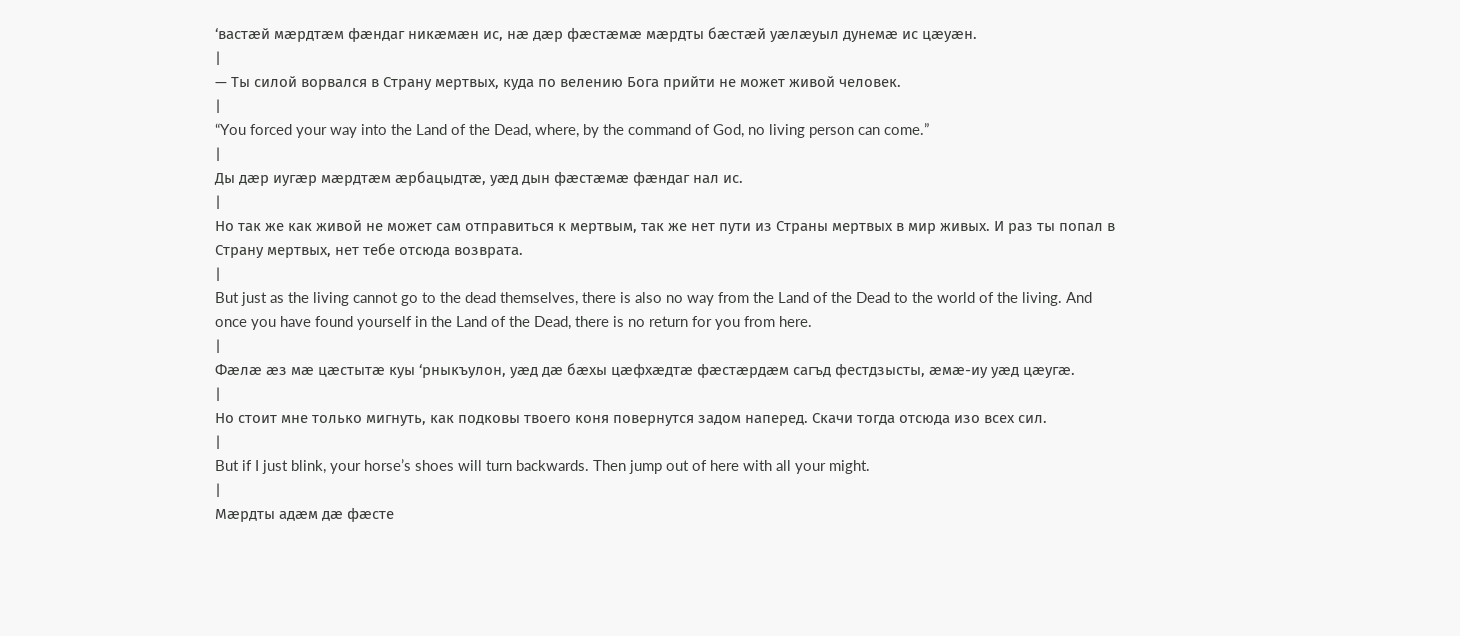‘вастӕй мӕрдтӕм фӕндаг никӕмӕн ис, нӕ дӕр фӕстӕмӕ мӕрдты бӕстӕй уӕлӕуыл дунемӕ ис цӕуӕн.
|
— Ты силой ворвался в Страну мертвых, куда по велению Бога прийти не может живой человек.
|
“You forced your way into the Land of the Dead, where, by the command of God, no living person can come.”
|
Ды дӕр иугӕр мӕрдтӕм ӕрбацыдтӕ, уӕд дын фӕстӕмӕ фӕндаг нал ис.
|
Но так же как живой не может сам отправиться к мертвым, так же нет пути из Страны мертвых в мир живых. И раз ты попал в Страну мертвых, нет тебе отсюда возврата.
|
But just as the living cannot go to the dead themselves, there is also no way from the Land of the Dead to the world of the living. And once you have found yourself in the Land of the Dead, there is no return for you from here.
|
Фӕлӕ ӕз мӕ цӕстытӕ куы ‘рныкъулон, уӕд дӕ бӕхы цӕфхӕдтӕ фӕстӕрдӕм сагъд фестдзысты, ӕмӕ-иу уӕд цӕугӕ.
|
Но стоит мне только мигнуть, как подковы твоего коня повернутся задом наперед. Скачи тогда отсюда изо всех сил.
|
But if I just blink, your horse’s shoes will turn backwards. Then jump out of here with all your might.
|
Мӕрдты адӕм дӕ фӕсте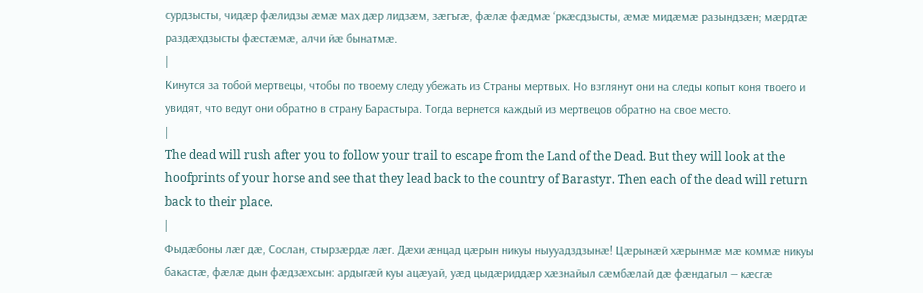сурдзысты, чидӕр фӕлидзы ӕмӕ мах дӕр лидзӕм, зӕгъгӕ, фӕлӕ фӕдмӕ ‘ркӕсдзысты, ӕмӕ мидӕмӕ разындзӕн; мӕрдтӕ раздӕхдзысты фӕстӕмӕ, алчи йӕ бынатмӕ.
|
Кинутся за тобой мертвецы, чтобы по твоему следу убежать из Страны мертвых. Но взглянут они на следы копыт коня твоего и увидят, что ведут они обратно в страну Барастыра. Тогда вернется каждый из мертвецов обратно на свое место.
|
The dead will rush after you to follow your trail to escape from the Land of the Dead. But they will look at the hoofprints of your horse and see that they lead back to the country of Barastyr. Then each of the dead will return back to their place.
|
Фыдӕбоны лӕг дӕ, Сослан, стырзӕрдӕ лӕг. Дӕхи ӕнцад цӕрын никуы ныууадздзынӕ! Цӕрынӕй хӕрынмӕ мӕ коммӕ никуы бакастӕ, фӕлӕ дын фӕдзӕхсын: ардыгӕй куы ацӕуай, уӕд цыдӕриддӕр хӕзнайыл сӕмбӕлай дӕ фӕндагыл — кӕсгӕ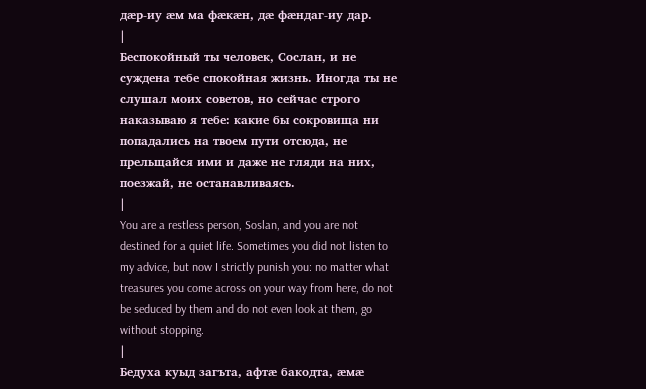дӕр-иу ӕм ма фӕкӕн, дӕ фӕндаг-иу дар.
|
Беспокойный ты человек, Сослан, и не суждена тебе спокойная жизнь. Иногда ты не слушал моих советов, но сейчас строго наказываю я тебе: какие бы сокровища ни попадались на твоем пути отсюда, не прельщайся ими и даже не гляди на них, поезжай, не останавливаясь.
|
You are a restless person, Soslan, and you are not destined for a quiet life. Sometimes you did not listen to my advice, but now I strictly punish you: no matter what treasures you come across on your way from here, do not be seduced by them and do not even look at them, go without stopping.
|
Бедуха куыд загъта, афтӕ бакодта, ӕмӕ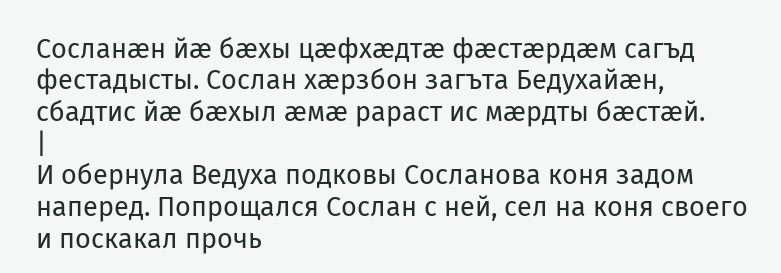Сосланӕн йӕ бӕхы цӕфхӕдтӕ фӕстӕрдӕм сагъд фестадысты. Сослан хӕрзбон загъта Бедухайӕн, сбадтис йӕ бӕхыл ӕмӕ рараст ис мӕрдты бӕстӕй.
|
И обернула Ведуха подковы Сосланова коня задом наперед. Попрощался Сослан с ней, сел на коня своего и поскакал прочь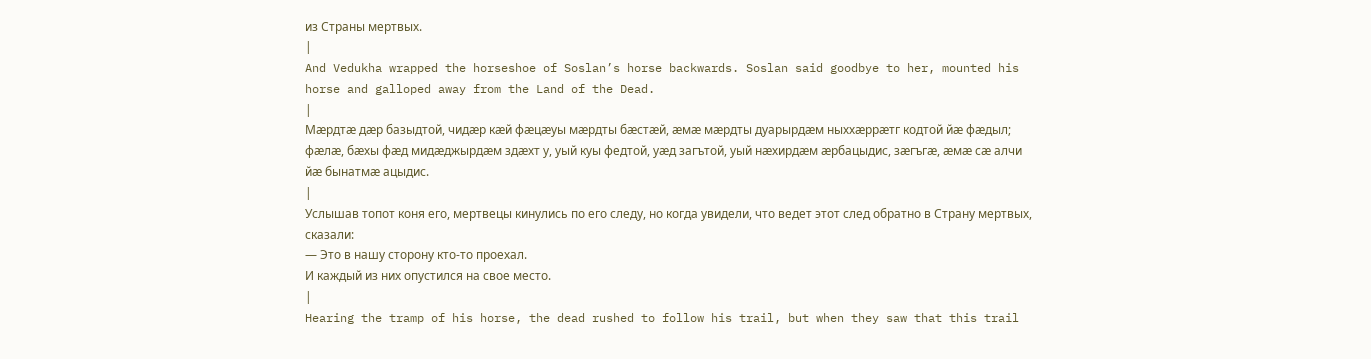из Страны мертвых.
|
And Vedukha wrapped the horseshoe of Soslan’s horse backwards. Soslan said goodbye to her, mounted his horse and galloped away from the Land of the Dead.
|
Мӕрдтӕ дӕр базыдтой, чидӕр кӕй фӕцӕуы мӕрдты бӕстӕй, ӕмӕ мӕрдты дуарырдӕм ныххӕррӕтг кодтой йӕ фӕдыл; фӕлӕ, бӕхы фӕд мидӕджырдӕм здӕхт у, уый куы федтой, уӕд загътой, уый нӕхирдӕм ӕрбацыдис, зӕгъгӕ, ӕмӕ сӕ алчи йӕ бынатмӕ ацыдис.
|
Услышав топот коня его, мертвецы кинулись по его следу, но когда увидели, что ведет этот след обратно в Страну мертвых, сказали:
— Это в нашу сторону кто-то проехал.
И каждый из них опустился на свое место.
|
Hearing the tramp of his horse, the dead rushed to follow his trail, but when they saw that this trail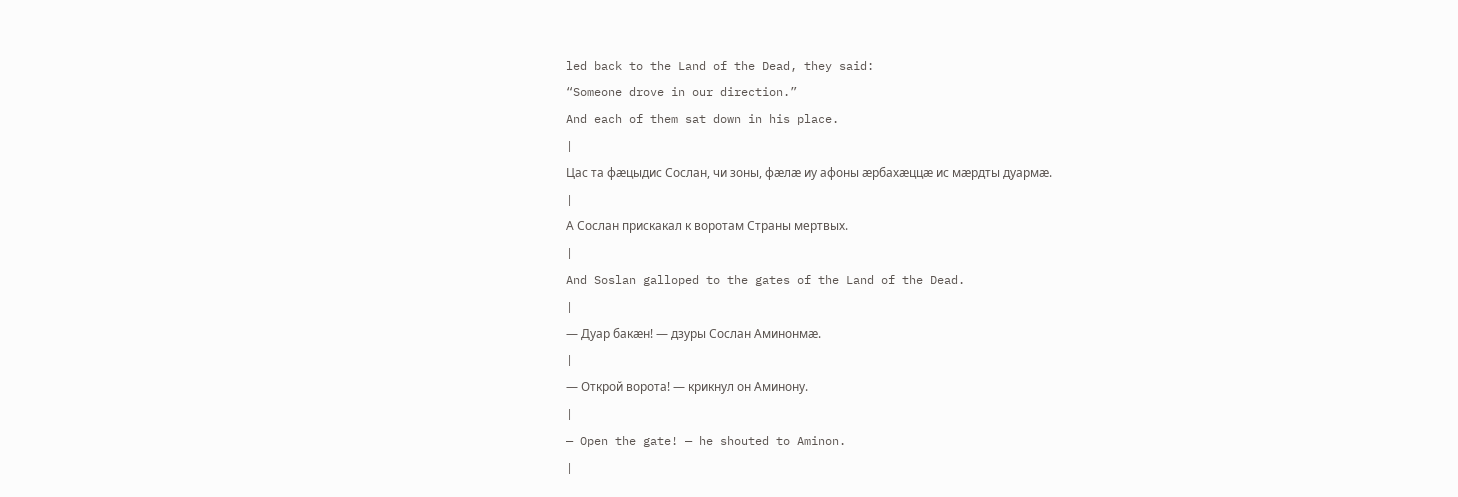led back to the Land of the Dead, they said:
“Someone drove in our direction.”
And each of them sat down in his place.
|
Цас та фӕцыдис Сослан, чи зоны, фӕлӕ иу афоны ӕрбахӕццӕ ис мӕрдты дуармӕ.
|
А Сослан прискакал к воротам Страны мертвых.
|
And Soslan galloped to the gates of the Land of the Dead.
|
— Дуар бакӕн! — дзуры Сослан Аминонмӕ.
|
— Открой ворота! — крикнул он Аминону.
|
— Open the gate! — he shouted to Aminon.
|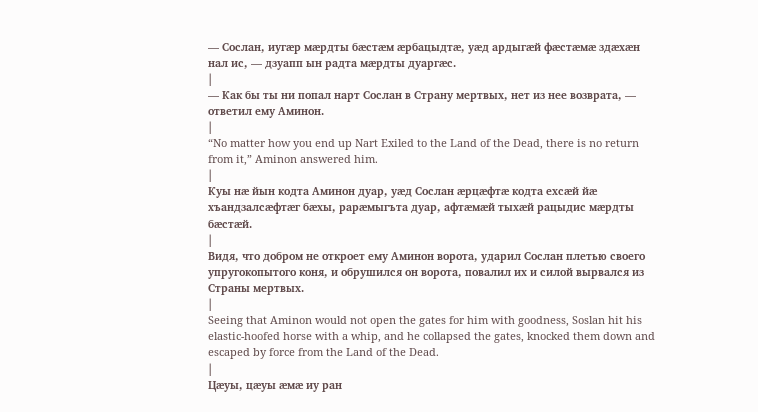— Сослан, иугӕр мӕрдты бӕстӕм ӕрбацыдтӕ, уӕд ардыгӕй фӕстӕмӕ здӕхӕн нал ис, — дзуапп ын радта мӕрдты дуаргӕс.
|
— Как бы ты ни попал нарт Сослан в Страну мертвых, нет из нее возврата, — ответил ему Аминон.
|
“No matter how you end up Nart Exiled to the Land of the Dead, there is no return from it,” Aminon answered him.
|
Куы нӕ йын кодта Аминон дуар, уӕд Сослан ӕрцӕфтӕ кодта ехсӕй йӕ хъандзалсӕфтӕг бӕхы, рарӕмыгъта дуар, афтӕмӕй тыхӕй рацыдис мӕрдты бӕстӕй.
|
Видя, что добром не откроет ему Аминон ворота, ударил Сослан плетью своего упругокопытого коня, и обрушился он ворота, повалил их и силой вырвался из Страны мертвых.
|
Seeing that Aminon would not open the gates for him with goodness, Soslan hit his elastic-hoofed horse with a whip, and he collapsed the gates, knocked them down and escaped by force from the Land of the Dead.
|
Цӕуы, цӕуы ӕмӕ иу ран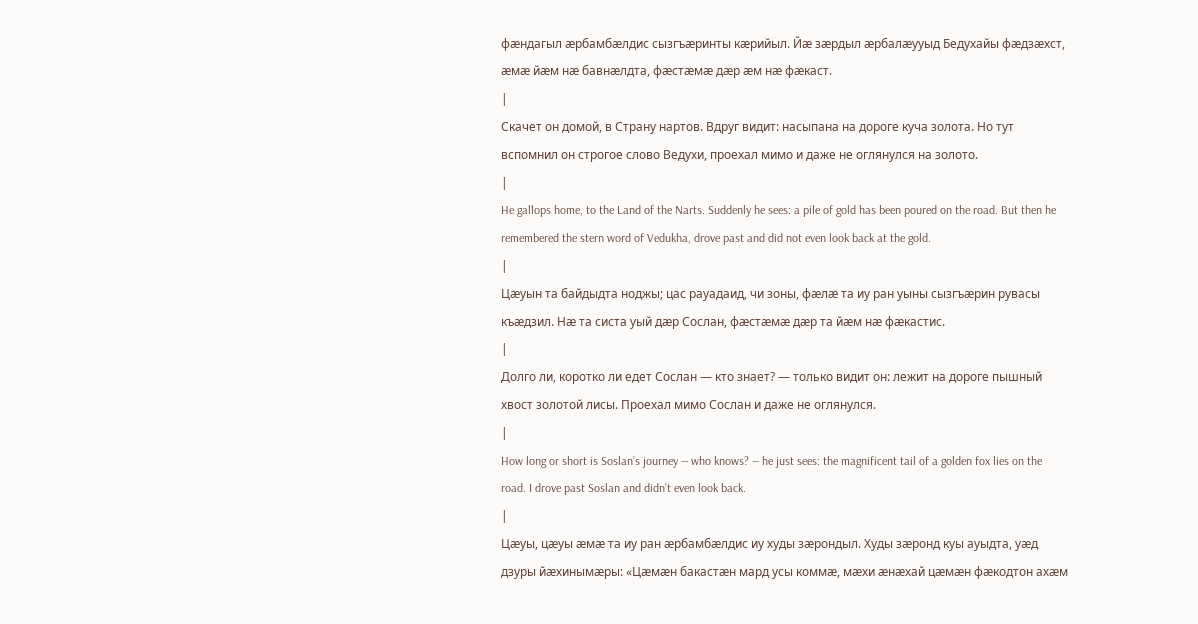фӕндагыл ӕрбамбӕлдис сызгъӕринты кӕрийыл. Йӕ зӕрдыл ӕрбалӕууыд Бедухайы фӕдзӕхст, ӕмӕ йӕм нӕ бавнӕлдта, фӕстӕмӕ дӕр ӕм нӕ фӕкаст.
|
Скачет он домой, в Страну нартов. Вдруг видит: насыпана на дороге куча золота. Но тут вспомнил он строгое слово Ведухи, проехал мимо и даже не оглянулся на золото.
|
He gallops home, to the Land of the Narts. Suddenly he sees: a pile of gold has been poured on the road. But then he remembered the stern word of Vedukha, drove past and did not even look back at the gold.
|
Цӕуын та байдыдта ноджы; цас рауадаид, чи зоны, фӕлӕ та иу ран уыны сызгъӕрин рувасы къӕдзил. Нӕ та систа уый дӕр Сослан, фӕстӕмӕ дӕр та йӕм нӕ фӕкастис.
|
Долго ли, коротко ли едет Сослан — кто знает? — только видит он: лежит на дороге пышный хвост золотой лисы. Проехал мимо Сослан и даже не оглянулся.
|
How long or short is Soslan’s journey — who knows? — he just sees: the magnificent tail of a golden fox lies on the road. I drove past Soslan and didn’t even look back.
|
Цӕуы, цӕуы ӕмӕ та иу ран ӕрбамбӕлдис иу худы зӕрондыл. Худы зӕронд куы ауыдта, уӕд дзуры йӕхинымӕры: «Цӕмӕн бакастӕн мард усы коммӕ, мӕхи ӕнӕхай цӕмӕн фӕкодтон ахӕм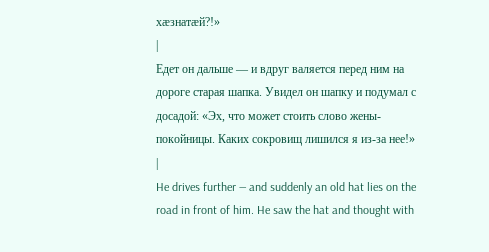хӕзнатӕй?!»
|
Едет он дальше — и вдруг валяется перед ним на дороге старая шапка. Увидел он шапку и подумал с досадой: «Эх, что может стоить слово жены-покойницы. Каких сокровищ лишился я из-за нее!»
|
He drives further — and suddenly an old hat lies on the road in front of him. He saw the hat and thought with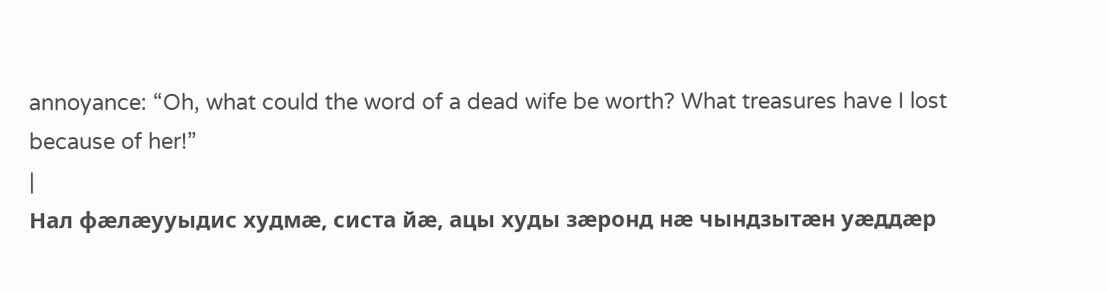annoyance: “Oh, what could the word of a dead wife be worth? What treasures have I lost because of her!”
|
Нал фӕлӕууыдис худмӕ, систа йӕ, ацы худы зӕронд нӕ чындзытӕн уӕддӕр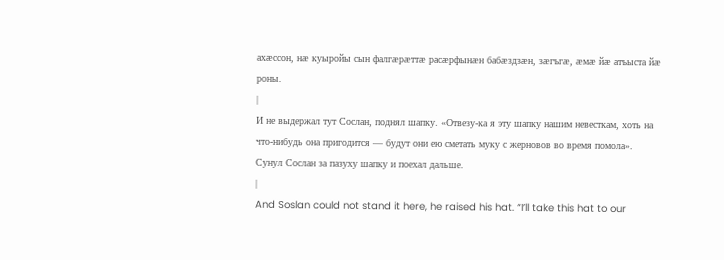ахӕссон, нӕ куыройы сын фалгӕрӕттӕ расӕрфынӕн бабӕздзӕн, зӕгъгӕ, ӕмӕ йӕ атъыста йӕ роны.
|
И не выдержал тут Сослан, поднял шапку. «Отвезу-ка я эту шапку нашим невесткам, хоть на что-нибудь она пригодится — будут они ею сметать муку с жерновов во время помола».
Сунул Сослан за пазуху шапку и поехал дальше.
|
And Soslan could not stand it here, he raised his hat. “I’ll take this hat to our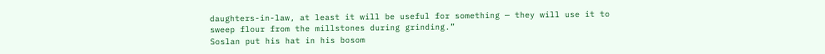daughters-in-law, at least it will be useful for something — they will use it to sweep flour from the millstones during grinding.”
Soslan put his hat in his bosom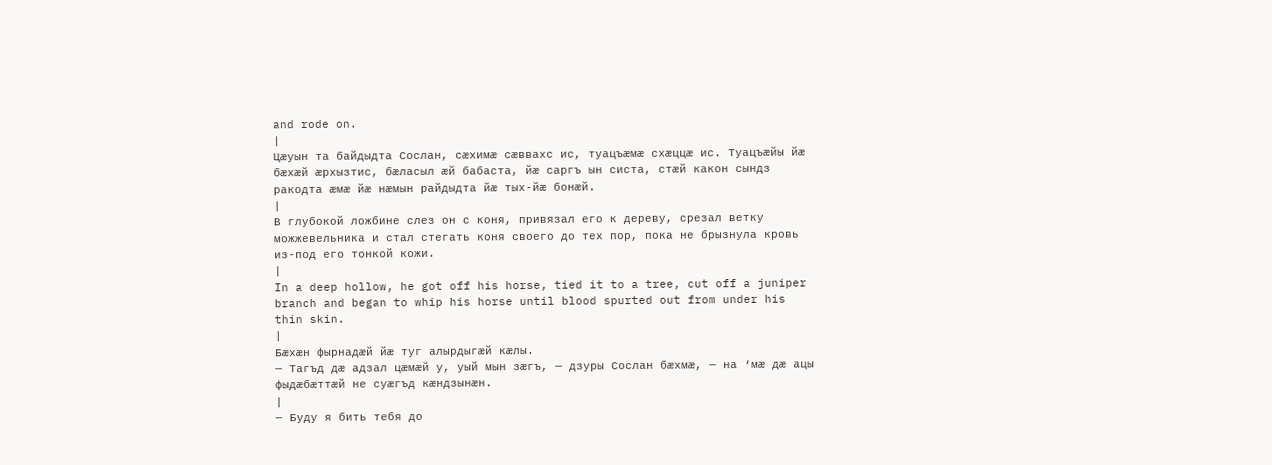and rode on.
|
Цӕуын та байдыдта Сослан, сӕхимӕ сӕввахс ис, туацъӕмӕ схӕццӕ ис. Туацъӕйы йӕ бӕхӕй ӕрхызтис, бӕласыл ӕй бабаста, йӕ саргъ ын систа, стӕй какон сындз ракодта ӕмӕ йӕ нӕмын райдыдта йӕ тых-йӕ бонӕй.
|
В глубокой ложбине слез он с коня, привязал его к дереву, срезал ветку можжевельника и стал стегать коня своего до тех пор, пока не брызнула кровь из-под его тонкой кожи.
|
In a deep hollow, he got off his horse, tied it to a tree, cut off a juniper branch and began to whip his horse until blood spurted out from under his thin skin.
|
Бӕхӕн фырнадӕй йӕ туг алырдыгӕй кӕлы.
— Тагъд дӕ адзал цӕмӕй у, уый мын зӕгъ, — дзуры Сослан бӕхмӕ, — на ‘мӕ дӕ ацы фыдӕбӕттӕй не суӕгъд кӕндзынӕн.
|
— Буду я бить тебя до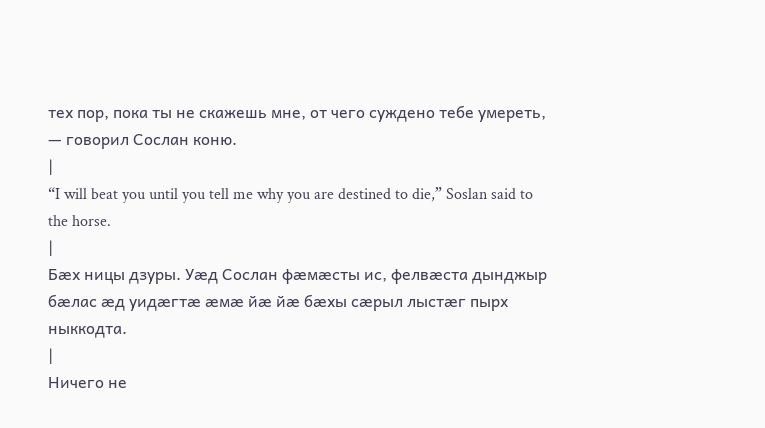тех пор, пока ты не скажешь мне, от чего суждено тебе умереть, — говорил Сослан коню.
|
“I will beat you until you tell me why you are destined to die,” Soslan said to the horse.
|
Бӕх ницы дзуры. Уӕд Сослан фӕмӕсты ис, фелвӕста дынджыр бӕлас ӕд уидӕгтӕ ӕмӕ йӕ йӕ бӕхы сӕрыл лыстӕг пырх ныккодта.
|
Ничего не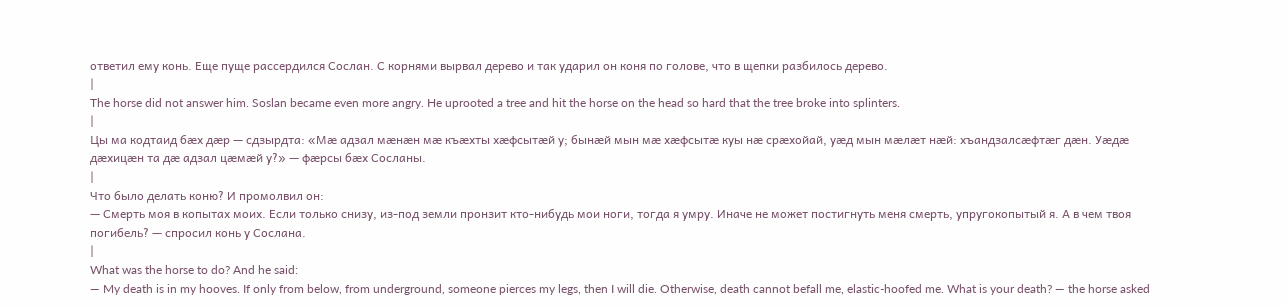ответил ему конь. Еще пуще рассердился Сослан. С корнями вырвал дерево и так ударил он коня по голове, что в щепки разбилось дерево.
|
The horse did not answer him. Soslan became even more angry. He uprooted a tree and hit the horse on the head so hard that the tree broke into splinters.
|
Цы ма кодтаид бӕх дӕр — сдзырдта: «Мӕ адзал мӕнӕн мӕ къӕхты хӕфсытӕй у; бынӕй мын мӕ хӕфсытӕ куы нӕ срӕхойай, уӕд мын мӕлӕт нӕй: хъандзалсӕфтӕг дӕн. Уӕдӕ дӕхицӕн та дӕ адзал цӕмӕй у?» — фӕрсы бӕх Сосланы.
|
Что было делать коню? И промолвил он:
— Смерть моя в копытах моих. Если только снизу, из-под земли пронзит кто-нибудь мои ноги, тогда я умру. Иначе не может постигнуть меня смерть, упругокопытый я. А в чем твоя погибель? — спросил конь у Сослана.
|
What was the horse to do? And he said:
— My death is in my hooves. If only from below, from underground, someone pierces my legs, then I will die. Otherwise, death cannot befall me, elastic-hoofed me. What is your death? — the horse asked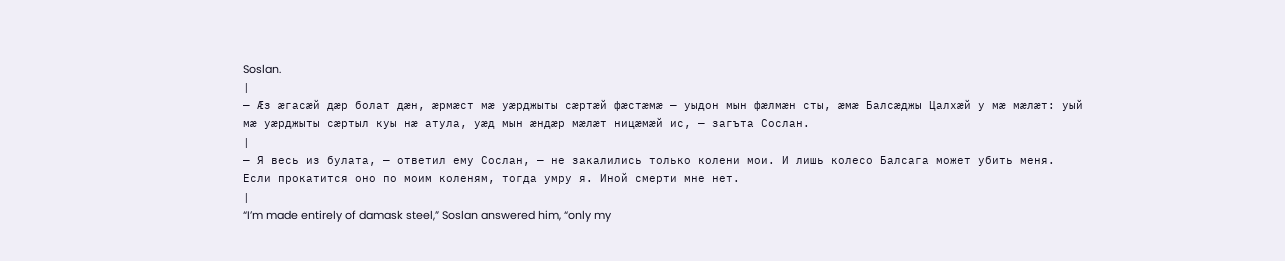Soslan.
|
— Ӕз ӕгасӕй дӕр болат дӕн, ӕрмӕст мӕ уӕрджыты сӕртӕй фӕстӕмӕ — уыдон мын фӕлмӕн сты, ӕмӕ Балсӕджы Цалхӕй у мӕ мӕлӕт: уый мӕ уӕрджыты сӕртыл куы нӕ атула, уӕд мын ӕндӕр мæлӕт ницӕмӕй ис, — загъта Сослан.
|
— Я весь из булата, — ответил ему Сослан, — не закалились только колени мои. И лишь колесо Балсага может убить меня. Если прокатится оно по моим коленям, тогда умру я. Иной смерти мне нет.
|
“I’m made entirely of damask steel,” Soslan answered him, “only my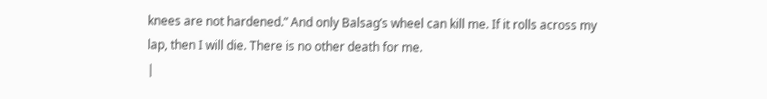knees are not hardened.” And only Balsag’s wheel can kill me. If it rolls across my lap, then I will die. There is no other death for me.
|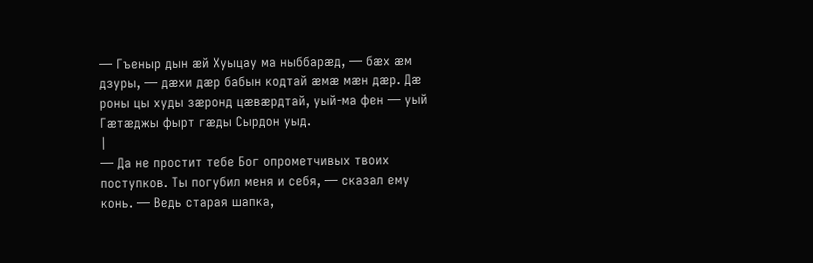— Гъеныр дын ӕй Хуыцау ма ныббарӕд, — бӕх ӕм дзуры, — дӕхи дӕр бабын кодтай ӕмӕ мӕн дӕр. Дӕ роны цы худы зӕронд цӕвӕрдтай, уый-ма фен — уый Гӕтӕджы фырт гӕды Сырдон уыд.
|
— Да не простит тебе Бог опрометчивых твоих поступков. Ты погубил меня и себя, — сказал ему конь. — Ведь старая шапка,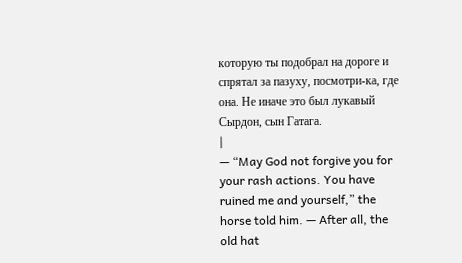которую ты подобрал на дороге и спрятал за пазуху, посмотри-ка, где она. Не иначе это был лукавый Сырдон, сын Гатага.
|
— “May God not forgive you for your rash actions. You have ruined me and yourself,” the horse told him. — After all, the old hat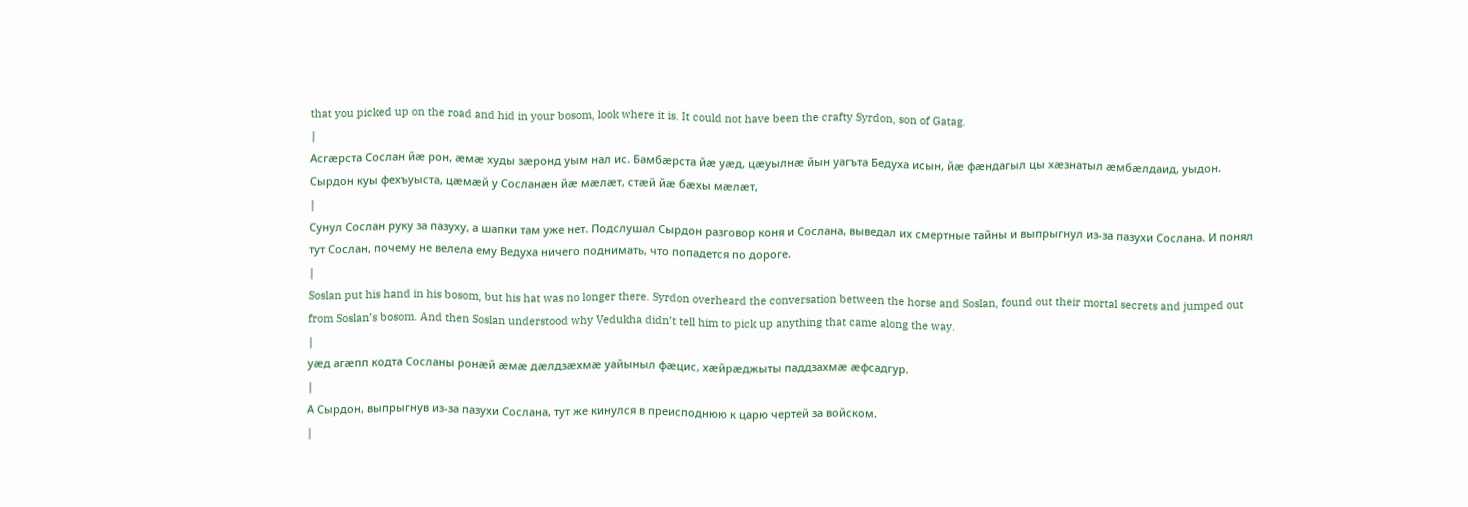that you picked up on the road and hid in your bosom, look where it is. It could not have been the crafty Syrdon, son of Gatag.
|
Асгӕрста Сослан йӕ рон, ӕмӕ худы зӕронд уым нал ис. Бамбӕрста йӕ уӕд, цӕуылнӕ йын уагъта Бедуха исын, йӕ фӕндагыл цы хӕзнатыл ӕмбӕлдаид, уыдон. Сырдон куы фехъуыста, цӕмӕй у Сосланӕн йӕ мӕлӕт, стӕй йӕ бӕхы мӕлӕт,
|
Сунул Сослан руку за пазуху, а шапки там уже нет. Подслушал Сырдон разговор коня и Сослана, выведал их смертные тайны и выпрыгнул из-за пазухи Сослана. И понял тут Сослан, почему не велела ему Ведуха ничего поднимать, что попадется по дороге.
|
Soslan put his hand in his bosom, but his hat was no longer there. Syrdon overheard the conversation between the horse and Soslan, found out their mortal secrets and jumped out from Soslan’s bosom. And then Soslan understood why Vedukha didn’t tell him to pick up anything that came along the way.
|
уӕд агӕпп кодта Сосланы ронӕй ӕмӕ дӕлдзӕхмӕ уайыныл фӕцис, хӕйрӕджыты паддзахмӕ ӕфсадгур.
|
А Сырдон, выпрыгнув из-за пазухи Сослана, тут же кинулся в преисподнюю к царю чертей за войском.
|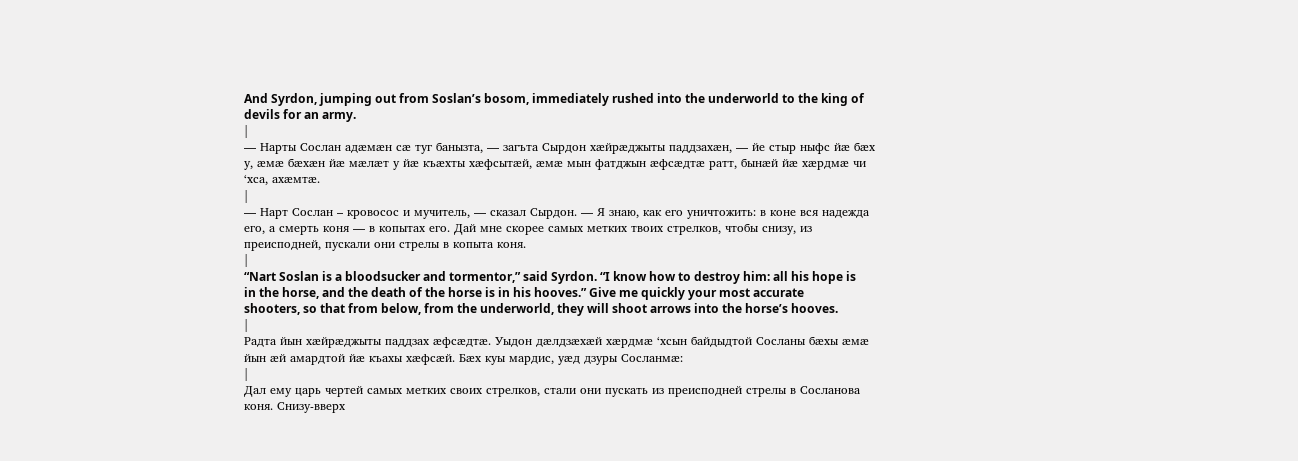And Syrdon, jumping out from Soslan’s bosom, immediately rushed into the underworld to the king of devils for an army.
|
— Нарты Сослан адӕмӕн сӕ туг банызта, — загъта Сырдон хӕйрӕджыты паддзахӕн, — йе стыр ныфс йӕ бӕх у, ӕмӕ бӕхӕн йӕ мӕлӕт у йӕ къӕхты хӕфсытӕй, ӕмӕ мын фатджын ӕфсӕдтӕ ратт, бынӕй йӕ хӕрдмӕ чи ‘хса, ахӕмтӕ.
|
— Нарт Сослан – кровосос и мучитель, — сказал Сырдон. — Я знаю, как его уничтожить: в коне вся надежда его, а смерть коня — в копытах его. Дай мне скорее самых метких твоих стрелков, чтобы снизу, из преисподней, пускали они стрелы в копыта коня.
|
“Nart Soslan is a bloodsucker and tormentor,” said Syrdon. “I know how to destroy him: all his hope is in the horse, and the death of the horse is in his hooves.” Give me quickly your most accurate shooters, so that from below, from the underworld, they will shoot arrows into the horse’s hooves.
|
Радта йын хӕйрӕджыты паддзах ӕфсӕдтӕ. Уыдон дӕлдзӕхӕй хӕрдмӕ ‘хсын байдыдтой Сосланы бӕхы ӕмӕ йын ӕй амардтой йӕ къахы хӕфсӕй. Бӕх куы мардис, уӕд дзуры Сосланмӕ:
|
Дал ему царь чертей самых метких своих стрелков, стали они пускать из преисподней стрелы в Сосланова коня. Снизу-вверх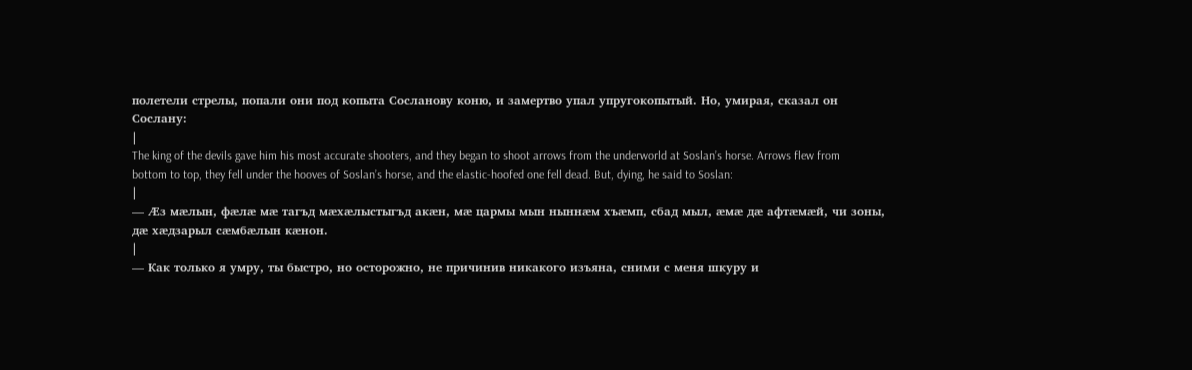полетели стрелы, попали они под копыта Сосланову коню, и замертво упал упругокопытый. Но, умирая, сказал он Сослану:
|
The king of the devils gave him his most accurate shooters, and they began to shoot arrows from the underworld at Soslan’s horse. Arrows flew from bottom to top, they fell under the hooves of Soslan’s horse, and the elastic-hoofed one fell dead. But, dying, he said to Soslan:
|
— Ӕз мӕлын, фӕлӕ мӕ тагъд мӕхӕлыстыгъд акӕн, мӕ цармы мын ныннӕм хъӕмп, сбад мыл, ӕмӕ дӕ афтӕмӕй, чи зоны, дӕ хӕдзарыл сӕмбӕлын кӕнон.
|
— Как только я умру, ты быстро, но осторожно, не причинив никакого изъяна, сними с меня шкуру и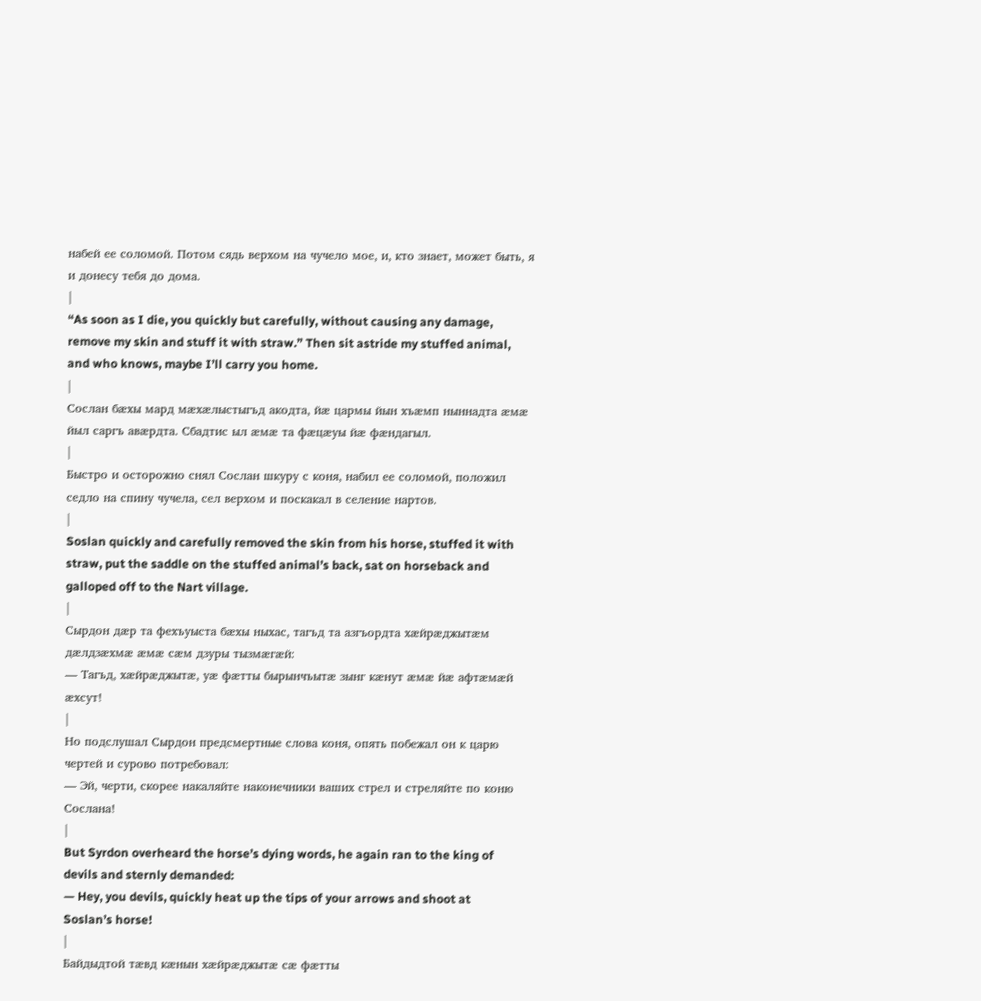набей ее соломой. Потом сядь верхом на чучело мое, и, кто знает, может быть, я и донесу тебя до дома.
|
“As soon as I die, you quickly but carefully, without causing any damage, remove my skin and stuff it with straw.” Then sit astride my stuffed animal, and who knows, maybe I’ll carry you home.
|
Сослан бӕхы мард мӕхӕлыстыгъд акодта, йӕ цармы йын хъӕмп ныннадта ӕмӕ йыл саргъ авӕрдта. Сбадтис ыл ӕмӕ та фӕцӕуы йӕ фӕндагыл.
|
Быстро и осторожно снял Сослан шкуру с коня, набил ее соломой, положил седло на спину чучела, сел верхом и поскакал в селение нартов.
|
Soslan quickly and carefully removed the skin from his horse, stuffed it with straw, put the saddle on the stuffed animal’s back, sat on horseback and galloped off to the Nart village.
|
Сырдон дӕр та фехъуыста бӕхы ныхас, тагъд та азгъордта хӕйрӕджытӕм дӕлдзӕхмӕ ӕмӕ сӕм дзуры тызмӕгӕй:
— Тагъд, хӕйрӕджытӕ, уӕ фӕтты бырынчъытӕ зынг кӕнут ӕмӕ йӕ афтӕмӕй ӕхсут!
|
Но подслушал Сырдон предсмертные слова коня, опять побежал он к царю чертей и сурово потребовал:
— Эй, черти, скорее накаляйте наконечники ваших стрел и стреляйте по коню Сослана!
|
But Syrdon overheard the horse’s dying words, he again ran to the king of devils and sternly demanded:
— Hey, you devils, quickly heat up the tips of your arrows and shoot at Soslan’s horse!
|
Байдыдтой тӕвд кӕнын хӕйрӕджытӕ сӕ фӕтты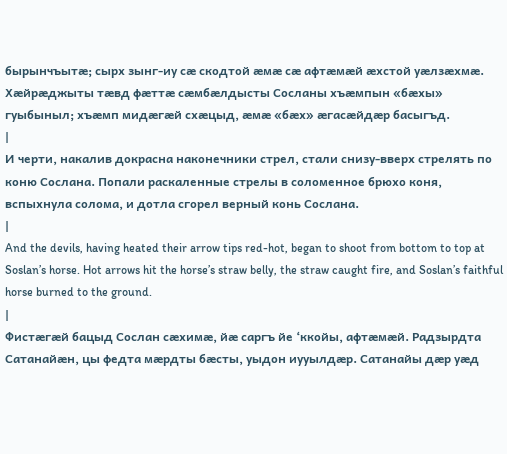бырынчъытӕ; сырх зынг-иу сӕ скодтой ӕмӕ сӕ афтӕмӕй ӕхстой уӕлзӕхмӕ. Хӕйрӕджыты тӕвд фӕттӕ сӕмбӕлдысты Сосланы хъӕмпын «бӕхы» гуыбыныл; хъӕмп мидӕгӕй схӕцыд, ӕмӕ «бӕх» ӕгасӕйдӕр басыгъд.
|
И черти, накалив докрасна наконечники стрел, стали снизу-вверх стрелять по коню Сослана. Попали раскаленные стрелы в соломенное брюхо коня, вспыхнула солома, и дотла сгорел верный конь Сослана.
|
And the devils, having heated their arrow tips red-hot, began to shoot from bottom to top at Soslan’s horse. Hot arrows hit the horse’s straw belly, the straw caught fire, and Soslan’s faithful horse burned to the ground.
|
Фистӕгӕй бацыд Сослан сӕхимӕ, йӕ саргъ йе ‘ккойы, афтӕмӕй. Радзырдта Сатанайӕн, цы федта мӕрдты бӕсты, уыдон иууылдӕр. Сатанайы дӕр уӕд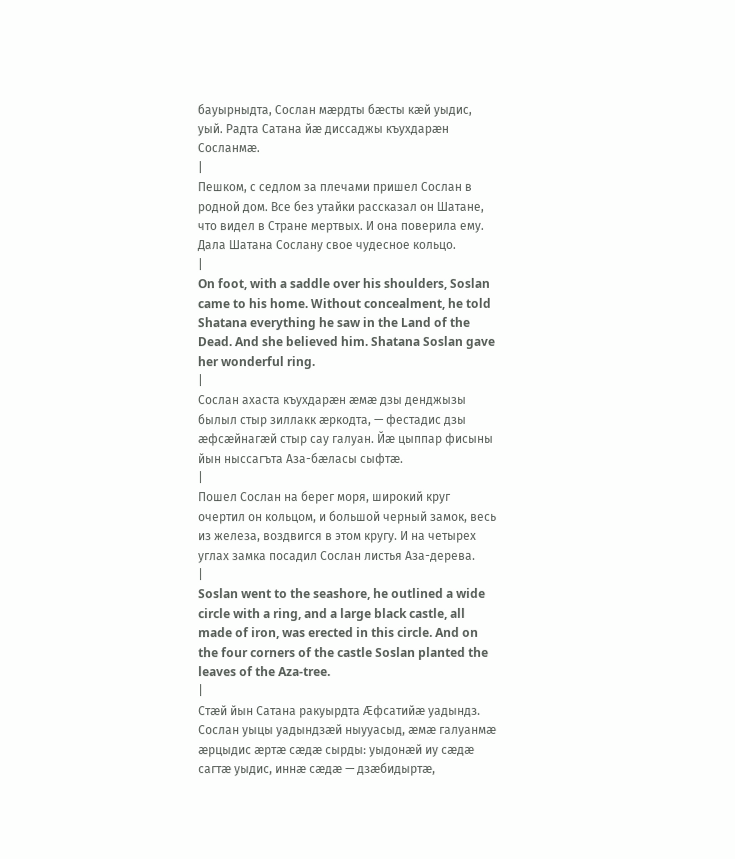бауырныдта, Сослан мӕрдты бӕсты кӕй уыдис, уый. Радта Сатана йӕ диссаджы къухдарӕн Сосланмӕ.
|
Пешком, с седлом за плечами пришел Сослан в родной дом. Все без утайки рассказал он Шатане, что видел в Стране мертвых. И она поверила ему. Дала Шатана Сослану свое чудесное кольцо.
|
On foot, with a saddle over his shoulders, Soslan came to his home. Without concealment, he told Shatana everything he saw in the Land of the Dead. And she believed him. Shatana Soslan gave her wonderful ring.
|
Сослан ахаста къухдарӕн ӕмӕ дзы денджызы былыл стыр зиллакк ӕркодта, — фестадис дзы ӕфсӕйнагӕй стыр сау галуан. Йӕ цыппар фисыны йын ныссагъта Аза-бӕласы сыфтӕ.
|
Пошел Сослан на берег моря, широкий круг очертил он кольцом, и большой черный замок, весь из железа, воздвигся в этом кругу. И на четырех углах замка посадил Сослан листья Аза-дерева.
|
Soslan went to the seashore, he outlined a wide circle with a ring, and a large black castle, all made of iron, was erected in this circle. And on the four corners of the castle Soslan planted the leaves of the Aza-tree.
|
Стӕй йын Сатана ракуырдта Ӕфсатийӕ уадындз. Сослан уыцы уадындзӕй ныууасыд, ӕмӕ галуанмӕ ӕрцыдис ӕртӕ сӕдӕ сырды: уыдонӕй иу сӕдӕ сагтӕ уыдис, иннӕ сӕдӕ — дзӕбидыртӕ,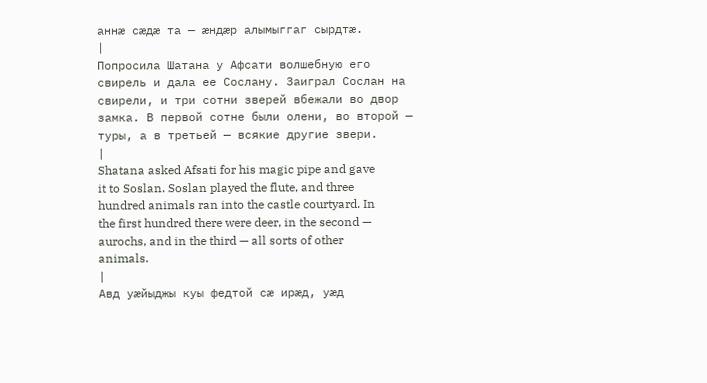аннӕ сӕдӕ та — ӕндӕр алымыггаг сырдтӕ.
|
Попросила Шатана у Афсати волшебную его свирель и дала ее Сослану. Заиграл Сослан на свирели, и три сотни зверей вбежали во двор замка. В первой сотне были олени, во второй — туры, а в третьей — всякие другие звери.
|
Shatana asked Afsati for his magic pipe and gave it to Soslan. Soslan played the flute, and three hundred animals ran into the castle courtyard. In the first hundred there were deer, in the second — aurochs, and in the third — all sorts of other animals.
|
Авд уӕйыджы куы федтой сӕ ирӕд, уӕд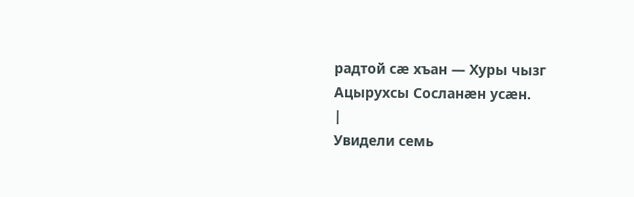радтой сӕ хъан — Хуры чызг Ацырухсы Сосланӕн усӕн.
|
Увидели семь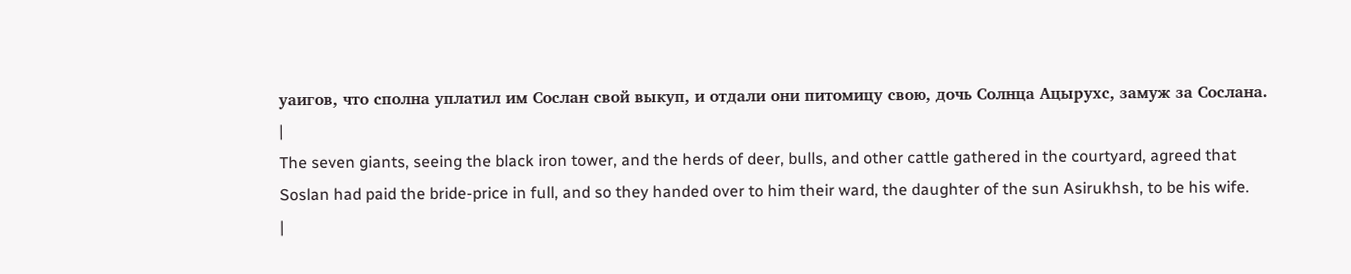уаигов, что сполна уплатил им Сослан свой выкуп, и отдали они питомицу свою, дочь Солнца Ацырухс, замуж за Сослана.
|
The seven giants, seeing the black iron tower, and the herds of deer, bulls, and other cattle gathered in the courtyard, agreed that Soslan had paid the bride-price in full, and so they handed over to him their ward, the daughter of the sun Asirukhsh, to be his wife.
|